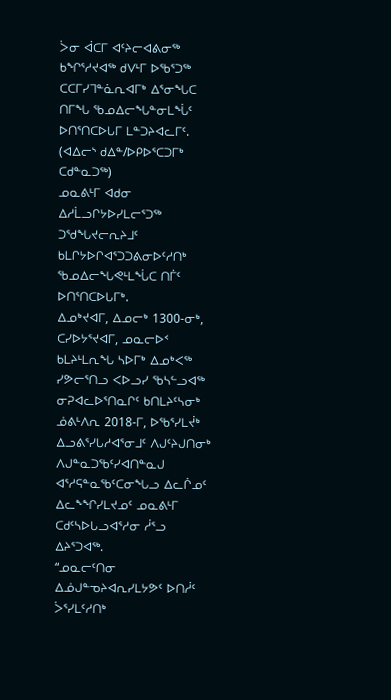ᐴᓂ ᐋᑕᒥ ᐊᑦᔨᓕᐊᕕᓂᖅ ᑲᖏᕐᓱᔪᐊᖅ ᑯᐯᒻᒥ ᐅᖃᕐᑐᖅ ᑕᑕᒥᓯᒣᓐᓈᕆᐊᒥᒃ ᐃᕐᓂᖓᑕ ᑎᒥᖓ ᖃᓄᐃᓕᖓᓐᓂᒪᖔᑦ ᐅᑎᕐᑎᑕᐅᒐᒥ ᒪᓐᑐᔨᐊᓚᒥᑦ.
(ᐊᐃᓕᔅ ᑯᐃᓐ/ᐅᑭᐅᕐᑕᑐᒥᒃ ᑕᑯᓐᓇᑐᖅ)
ᓄᓇᕕᒻᒥ ᐊᑯᓂ ᐃᓱᒫᓗᒋᔭᐅᓯᒪᓕᕐᑐᖅ ᑐᖁᖓᔪᓕᕆᔨᒧᑦ ᑲᒪᒋᔭᐅᒋᐊᕐᑐᑐᕕᓂᐅᑦᓱᑎᒃ ᖃᓄᐃᓕᖓᕙᒻᒪᖔᑕ ᑎᒦᑦ ᐅᑎᕐᑎᑕᐅᒐᒥᒃ.
ᐃᓄᒃᔪᐊᒥ, ᐃᓄᓕᒃ 1300-ᓂᒃ, ᑕᓯᐅᔭᕐᔪᐊᒥ, ᓄᓇᓕᐅᑉ ᑲᒪᔨᒻᒪᕆᖓ ᓴᐅᒥᒃ ᐃᓄᒃᐸᖅ ᓯᕗᓕᕐᑎᓗ ᐸᐅᓗᓯ ᖃᓴᓪᓗᐊᖅ ᓂᕈᐊᓚᐅᕐᑎᓇᒋᑦ ᑲᑎᒪᔨᑦᓴᓂᒃ ᓅᕕᒻᐱᕆ 2018-ᒥ, ᐅᖃᕐᓯᒪᔫᒃ ᐃᓗᕕᕐᓯᒐᓱᐊᕐᓂᒧᑦ ᐱᒍᑦᔨᒍᑎᓂᒃ ᐱᒍᓐᓇᑐᖃᑦᓯᐊᑎᓐᓇᒍ ᐊᕐᓱᕋᓐᓇᖃᑦᑕᓂᖓᓗ ᐃᓚᒌᓄᑦ ᐃᓚᖕᖏᓯᒪᔪᓄᑦ ᓄᓇᕕᒻᒥ ᑕᑯᑦᓴᐅᒐᓗᐊᕐᓱᓂ ᓲᕐᓗ ᐃᔨᕐᑐᐊᖅ.
“ᓄᓇᓕᑦᑎᓂ ᐃᓅᒍᓐᓀᔨᐊᕆᓯᒪᔭᕗᑦ ᐅᑎᓲᑦ ᐴᕐᓯᒪᑦᓱᑎᒃ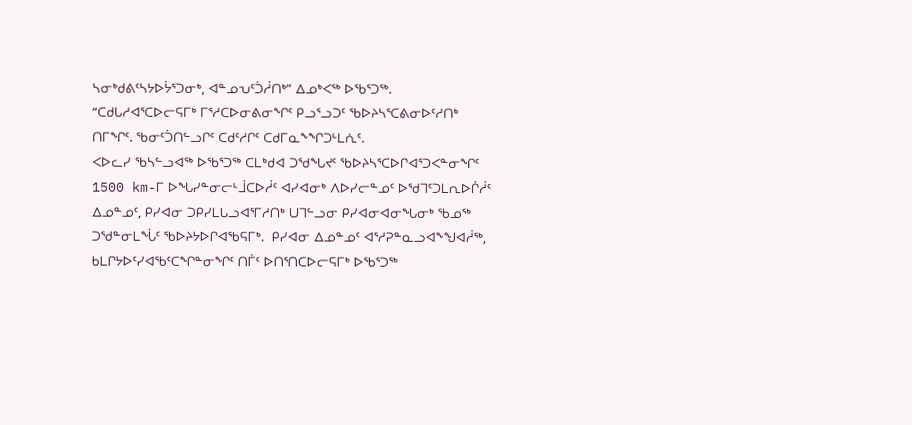ᓴᓂᒃᑯᕕᑦᓴᔭᐅᔮᕐᑐᓂᒃ, ᐊᓐᓄᕃᑦᑑᓲᑎᒃ” ᐃᓄᒃᐸᖅ ᐅᖃᕐᑐᖅ. “ᑕᑯᒐᓱᐊᕐᑕᐅᓕᕋᒥᒃ ᒥᕐᓱᑕᐅᓂᕕᓂᖏᑦ ᑭᓗᕐᓗᑐᑦ ᖃᐅᔨᓴᕐᑕᕕᓂᐅᑦᓱᑎᒃ ᑎᒥᖏᑦ. ᖃᓂᑦᑑᑎᓪᓗᒋᑦ ᑕᑯᑦᓱᒋᑦ ᑕᑯᒥᓇᖕᖏᑐᒻᒪᕇᑦ.
ᐸᐅᓚᓯ ᖃᓴᓪᓗᐊᖅ ᐅᖃᕐᑐᖅ ᑕᒪᒃᑯᐊ ᑐᖁᖓᔪᑦ ᖃᐅᔨᓴᕐᑕᐅᒋᐊᕐᑐᐸᓐᓂᖏᑦ 1500 km-ᒥ ᐅᖓᓯᓐᓂᓕᒻᒨᑕᐅᓲᑦ ᐊᓯᐊᓂᒃ ᐱᐅᓯᓕᓐᓄᑦ ᐅᖁᒣᑦᑐᒪᕆᐅᒌᓲᑦ ᐃᓄᓐᓄᑦ, ᑭᓯᐊᓂ ᑐᑭᓯᒪᒐᓗᐊᕐᒥᓱᑎᒃ ᑌᒣᓪᓗᓂ ᑭᓯᐊᓂᐊᓂᖓᓂᒃ ᖃᓄᖅ ᑐᖁᓐᓂᒪᖔᑦ ᖃᐅᔨᔭᐅᒋᐊᖃᕋᒥᒃ.  ᑭᓯᐊᓂ ᐃᓄᓐᓄᑦ ᐊᕐᓱᕈᓐᓇᓗᐊᖕᖑᐊᓲᖅ, ᑲᒪᒋᔭᐅᑦᓯᐊᖃᑦᑕᖏᓐᓂᖏᑦ ᑎᒦᑦ ᐅᑎᕐᑎᑕᐅᓕᕋᒥᒃ ᐅᖃᕐᑐᖅ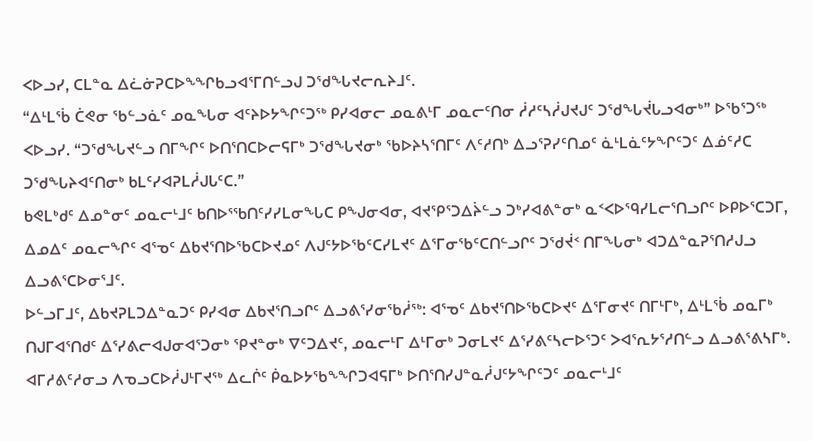ᐸᐅᓗᓯ, ᑕᒪᓐᓇ ᐃᓛᓃᕈᑕᐅᖕᖏᑲᓗᐊᕐᒥᑎᓪᓗᒍ ᑐᖁᖓᔪᓕᕆᔨᒧᑦ.
“ᐃᒻᒪᖄ ᑖᕙᓂ ᖃᓪᓗᓈᑦ ᓄᓇᖓᓂ ᐊᑦᔨᐅᔭᖏᑦᑐᖅ ᑭᓯᐊᓂᓕ ᓄᓇᕕᒻᒥ ᓄᓇᓕᑦᑎᓂ ᓲᓱᑦᓴᓲᒍᔪᒍᑦ ᑐᖁᖓᔫᒐᓗᐊᓂᒃ” ᐅᖃᕐᑐᖅ ᐸᐅᓗᓯ. “ᑐᖁᖓᔪᓪᓗ ᑎᒥᖏᑦ ᐅᑎᕐᑎᑕᐅᓕᕋᒥᒃ ᑐᖁᖓᔪᓂᒃ ᖃᐅᔨᓴᕐᑎᒥᑦ ᐱᑦᓱᑎᒃ ᐃᓗᕐᕈᓯᑦᑎᓄᑦ ᓈᒻᒪᓈᑦᔭᖏᑦᑐᑦ ᐃᓅᑦᓱᑕ ᑐᖁᖓᔨᐊᑦᑎᓂᒃ ᑲᒪᑦᓯᐊᕈᒪᓲᒍᒐᑦᑕ.”
ᑲᕙᒪᒃᑯᑦ ᐃᓄᓐᓂᑦ ᓄᓇᓕᒻᒧᑦ ᑲᑎᐅᕐᕐᑲᑎᑦᓯᓯᒪᓂᖓᑕ ᑭᖑᓂᐊᓂ, ᐊᔪᕿᕐᑐᐃᔩᓪᓗ ᑐᒃᓯᐊᕕᓐᓂᒃ ᓇᑉᐸᐅᙯᓯᒪᓕᕐᑎᓗᒋᑦ ᐅᑭᐅᕐᑕᑐᒥ, ᐃᓄᐃᑦ ᓄᓇᓕᖏᑦ ᐊᕐᓀᑦ ᐃᑲᔪᕐᑎᐅᖃᑕᐅᔪᓄᑦ ᐱᒍᑦᔭᐅᖃᑦᑕᓯᒪᔪᑦ ᐃᕐᒥᓂᖃᑦᑕᑎᓪᓗᒋᑦ ᑐᖁᔫᑉ ᑎᒥᖓᓂᒃ ᐊᑐᐃᓐᓇᕈᕐᑎᓱᒍᓗ ᐃᓗᕕᕐᑕᐅᓂᕐᒧᑦ.
ᐅᓪᓗᒥᒧᑦ, ᐃᑲᔪᕈᒪᑐᐃᓐᓇᑐᑦ ᑭᓯᐊᓂ ᐃᑲᔪᕐᑎᓗᒋᑦ ᐃᓗᕕᕐᓯᓂᖃᓲᖅ: ᐊᕐᓀᑦ ᐃᑲᔪᕐᑎᐅᖃᑕᐅᔪᑦ ᐃᕐᒥᓂᔪᑦ ᑎᒥᒻᒥᒃ, ᐃᒻᒪᖄ ᓄᓇᒥᒃ ᑎᒍᒥᐊᕐᑎᑯᑦ ᐃᕐᓯᕕᓕᐊᒍᓂᐊᕐᑐᓂᒃ ᕿᔪᓐᓂᒃ ᐁᑦᑐᐃᔪᑦ, ᓄᓇᓕᒻᒥ ᐃᒻᒥᓂᒃ ᑐᓂᒪᔪᑦ ᐃᕐᓯᕕᑦᓴᓕᐅᕐᑐᑦ ᐳᐊᕐᕆᔭᕐᓱᑎᓪᓗ ᐃᓗᕕᕐᕕᓴᒥᒃ. ᐊᒥᓱᕕᑦᓱᓂᓗ ᐱᓀᓗᑕᐅᓲᒍᒻᒥᔪᖅ ᐃᓚᒌᑦ ᑮᓇᐅᔭᖃᖕᖏᑐᐊᕋᒥᒃ ᐅᑎᕐᑎᓯᒍᓐᓇᓲᒍᑦᔭᖏᑦᑐᑦ ᓄᓇᓕᒻᒧᑦ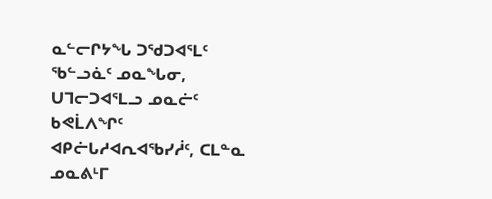ᓇᓪᓕᒋᔭᖓ ᑐᖁᑐᐊᕐᒪᑦ ᖃᓪᓗᓈᑦ ᓄᓇᖓᓂ, ᑌᒣᓕᑐᐊᕐᒪᓗ ᓄᓇᓖᑦ ᑲᕙᒫᐱᖏᑦ ᐊᑭᓖᒐᓱᐊᕆᐊᖃᓯᓲᑦ, ᑕᒪᓐᓇ ᓄᓇᕕᒻᒥ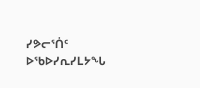ᓯᕗᓕᕐᑏᑦ ᐅᖃᐅᓯᕆᓯᒪᔭᖓ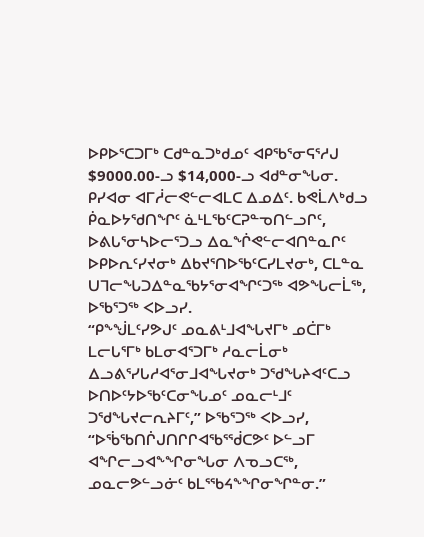ᐅᑭᐅᕐᑕᑐᒥᒃ ᑕᑯᓐᓇᑐᒃᑯᓄᑦ ᐊᑭᖃᕐᓂᕋᕐᓱᒍ $9000.00-ᓗ $14,000-ᓗ ᐊᑯᓐᓂᖓᓂ.
ᑭᓯᐊᓂ ᐊᒥᓲᓕᕙᓪᓕᐊᒪᑕ ᐃᓄᐃᑦ. ᑲᕙᒫᐱᒃᑯᓗ ᑮᓇᐅᔭᖁᑎᖏᑦ ᓈᒻᒪᖃᑦᑕᕈᓐᓀᑎᓪᓗᒋᑦ, ᐅᕕᒐᕐᓂᓴᐅᓕᕐᑐᓗ ᐃᓇᖐᕙᓪᓕᐊᑎᓐᓇᒋᑦ ᐅᑭᐅᕆᑦᓯᔪᓂᒃ ᐃᑲᔪᕐᑎᐅᖃᑦᑕᓯᒪᔪᓂᒃ, ᑕᒪᓐᓇ ᑌᒣᓕᖓᑐᐃᓐᓇᖃᔭᕐᓂᐊᖏᑦᑐᖅ ᐊᕗᖓᓕᒫᖅ, ᐅᖃᕐᑐᖅ ᐸᐅᓗᓯ.
“ᑭᖕᖒᒪᑦᓯᕗᒍᑦ ᓄᓇᕕᒻᒧᐊᖓᔪᒥᒃ ᓄᑖᒥᒃ ᒪᓕᒐᕐᒥᒃ ᑲᒪᓂᐊᕐᑐᒥᒃ ᓱᓇᓕᒫᓂᒃ ᐃᓗᕕᕐᓯᒐᓱᐊᕐᓂᒧᐊᖓᔪᓂᒃ ᑐᖁᖓᔨᐊᑦᑕᓗ ᐅᑎᐅᑦᔭᐅᖃᑦᑕᓂᖓᓄᑦ ᓄᓇᓕᒻᒧᑦ ᑐᖁᖓᔪᓕᕆᔨᒥᑦ,” ᐅᖃᕐᑐᖅ ᐸᐅᓗᓯ, “ᐅᖄᖃᑎᒌᒍᑎᒋᒋᐊᖃᕐᕐᑰᑕᕗᑦ ᐅᓪᓗᒥ ᐊᖏᓕᓗᐊᖕᖏᓂᖓᓂ ᐱᓀᓗᑕᖅ, ᓄᓇᓕᕗᓪᓗᓃᑦ ᑲᒪᕐᕐᑲᔦᖕᖏᓂᖏᓐᓂ.”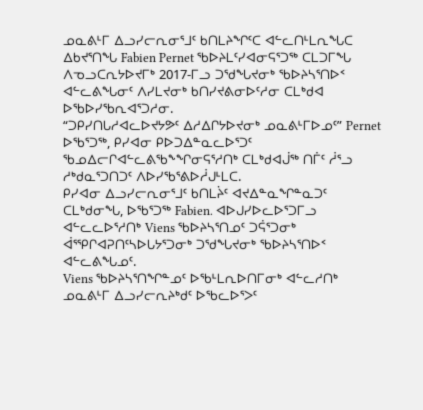ᓄᓇᕕᒻᒥ ᐃᓗᓯᓕᕆᓂᕐᒧᑦ ᑲᑎᒪᔨᖏᑦᑕ ᐊᓪᓚᑎᒻᒪᕆᖓᑕ ᐃᑲᔪᕐᑎᖓ Fabien Pernet ᖃᐅᔨᒪᑦᓯᐊᓂᕋᕐᑐᖅ ᑕᒪᑐᒥᖓ ᐱᓀᓗᑕᕆᔭᐅᔪᒥᒃ 2017-ᒥᓗ ᑐᖁᖓᔪᓂᒃ ᖃᐅᔨᓴᕐᑎᐅᑉ ᐊᓪᓚᕕᖓᓂᑦ ᐱᓯᒪᔪᓂᒃ ᑲᑎᓯᔪᕕᓂᐅᑦᓱᓂ ᑕᒪᒃᑯᐊ ᐅᖃᐅᓯᖃᕆᐊᕐᑐᓱᓂ.
“ᑐᑭᓯᑎᒐᓱᐊᓚᐅᔪᔭᕗᑦ ᐃᓱᐃᒋᔭᐅᔪᓂᒃ ᓄᓇᕕᒻᒥᐅᓄᑦ” Pernet ᐅᖃᕐᑐᖅ, ᑭᓯᐊᓂ ᑭᐅᑐᐃᓐᓇᓚᐅᕐᑐᑦ ᖃᓄᐃᓕᒋᐊᓪᓚᕕᖃᖕᖏᓂᕋᕐᓱᑎᒃ ᑕᒪᒃᑯᐊᒎᖅ ᑎᒦᑦ ᓲᕐᓗ ᓱᒃᑯᓇᕐᑐᑎᑐᑦ ᐱᐅᓯᖃᕐᕕᐅᓲᒍᒻᒪᑕ.
ᑭᓯᐊᓂ ᐃᓗᓯᓕᕆᓂᕐᒧᑦ ᑲᑎᒪᔩᑦ ᐊᔪᐃᓐᓇᖏᓐᓇᑐᑦ ᑕᒪᒃᑯᓂᖓ, ᐅᖃᕐᑐᖅ Fabien. ᐊᐅᒍᓯᐅᓚᐅᕐᑐᒥᓗ  ᐊᓪᓚᓚᐅᕐᓱᑎᒃ Viens ᖃᐅᔨᓴᕐᑎᓄᑦ ᑐᕌᕐᑐᓂᒃ ᐋᕐᕐᑭᒋᐊᕈᑎᑦᓴᐅᒐᔭᕐᑐᓂᒃ ᑐᖁᖓᔪᓂᒃ ᖃᐅᔨᓴᕐᑎᐅᑉ ᐊᓪᓚᕕᖓᓄᑦ.
Viens ᖃᐅᔨᓴᕐᑎᖏᓐᓄᑦ ᐅᖃᒻᒪᕆᐅᑎᒥᓂᒃ ᐊᓪᓚᓱᑎᒃ ᓄᓇᕕᒻᒥ ᐃᓗᓯᓕᕆᔨᒃᑯᑦ ᐅᖃᓚᐅᕐᐳᑦ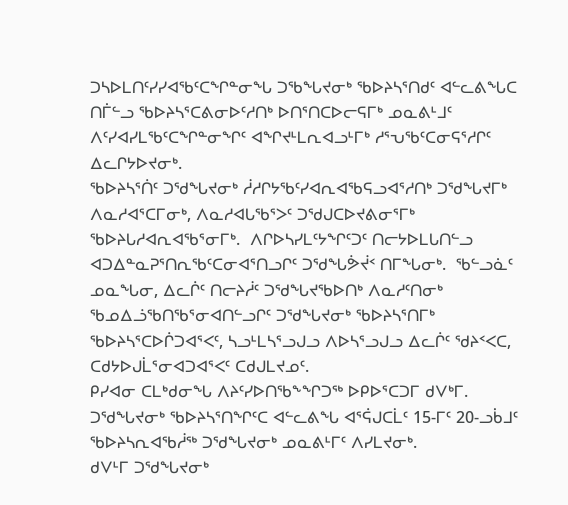ᑐᓴᐅᒪᑎᑦᓯᓯᐊᖃᑦᑕᖏᓐᓂᖓ ᑐᖃᖓᔪᓂᒃ ᖃᐅᔨᓴᕐᑎᑯᑦ ᐊᓪᓚᕕᖓᑕ ᑎᒦᓪᓗ ᖃᐅᔨᓴᕐᑕᕕᓂᐅᑦᓱᑎᒃ ᐅᑎᕐᑎᑕᐅᓕᕋᒥᒃ ᓄᓇᕕᒻᒧᑦ ᐱᑦᓯᐊᓯᒪᖃᑦᑕᖏᓐᓂᖏᑦ ᐊᖏᔪᒻᒪᕆᐊᓗᒻᒥᒃ ᓱᕐᕃᖃᑦᑕᓂᕋᕐᓱᒋᑦ ᐃᓚᒋᔭᐅᔪᓂᒃ.
ᖃᐅᔨᓴᕐᑏᑦ ᑐᖁᖓᔪᓂᒃ ᓲᓱᒋᔭᖃᑦᓯᐊᕆᐊᖃᕋᓗᐊᕐᓱᑎᒃ ᑐᖁᖓᔪᒥᒃ ᐱᓇᓱᐊᕐᑕᒥᓂᒃ, ᐱᓇᓱᐊᒐᖃᕐᐳᑦ ᑐᖁᒍᑕᐅᔪᕕᓂᕐᒥᒃ ᖃᐅᔨᒐᓱᐊᕆᐊᖃᕐᓂᒥᒃ.  ᐱᒋᐅᓴᓯᒪᑦᔭᖏᑦᑐᑦ ᑎᓕᔭᐅᒪᒐᑎᓪᓗ ᐊᑐᐃᓐᓇᕈᕐᑎᕆᖃᑦᑕᓂᐊᕐᑎᓗᒋᑦ ᑐᖁᖓᕘᔫᑉ ᑎᒥᖓᓂᒃ.  ᖃᓪᓗᓈᑦ ᓄᓇᖓᓂ, ᐃᓚᒌᑦ ᑎᓕᔨᓲᑦ ᑐᖁᖓᔪᖃᐅᑎᒃ ᐱᓇᓱᑦᑎᓂᒃ ᖃᓄᐃᓘᖃᑎᖃᕐᓂᐊᑎᓪᓗᒋᑦ ᑐᖁᖓᔪᓂᒃ ᖃᐅᔨᓴᕐᑎᒥᒃ ᖃᐅᔨᓴᕐᑕᐅᒌᑐᐊᕐᐸᑦ, ᓴᓗᒻᒪᓴᕐᓗᒍᓗ ᐱᐅᓴᕐᓗᒍᓗ ᐃᓚᒌᑦ ᖁᔨᑉᐸᑕ, ᑕᑯᔭᐅᒍᒫᕐᓂᐊᑐᐊᕐᐸᑦ ᑕᑯᒍᒪᔪᓄᑦ.
ᑭᓯᐊᓂ ᑕᒪᒃᑯᓂᖓ ᐱᔨᑦᓯᐅᑎᖃᖕᖏᑐᖅ ᐅᑭᐅᕐᑕᑐᒥ ᑯᐯᒃᒥ.
ᑐᖁᖓᔪᓂᒃ ᖃᐅᔨᓴᕐᑎᖏᑦᑕ ᐊᓪᓚᕕᖓ ᐊᕐᕌᒍᑕᒫᑦ 15-ᒥᑦ 20-ᓗᑳᒧᑦ ᖃᐅᔨᓴᕆᐊᖃᓲᖅ ᑐᖁᖓᔪᓂᒃ ᓄᓇᕕᒻᒥᑦ ᐱᓯᒪᔪᓂᒃ.
ᑯᐯᒻᒥ ᑐᖁᖓᔪᓂᒃ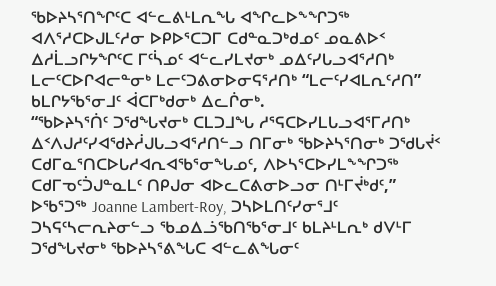ᖃᐅᔨᓴᕐᑎᖏᑦᑕ ᐊᓪᓚᕕᒻᒪᕆᖓ ᐊᖏᓚᐅᖕᖏᑐᖅ ᐊᐱᕐᓱᑕᐅᒍᒪᑦᓱᓂ ᐅᑭᐅᕐᑕᑐᒥ ᑕᑯᓐᓇᑐᒃᑯᓄᑦ ᓄᓇᕕᐅᑉ ᐃᓱᒫᓗᒋᔭᖏᑦᑕ ᒥᑦᓵᓄᑦ ᐊᓪᓚᓯᒪᔪᓂᒃ ᓄᐃᑦᓯᒐᓗᐊᕐᓱᑎᒃ ᒪᓕᑦᑕᐅᒋᐊᓕᓐᓂᒃ ᒪᓕᑦᑐᕕᓂᐅᓂᕋᕐᓱᑎᒃ “ᒪᓕᑦᓯᐊᒪᕆᑦᓱᑎ” ᑲᒪᒋᔭᖃᕐᓂᒧᑦ ᐋᑕᒥᒃᑯᓂᒃ ᐃᓚᒌᓂᒃ.
“ᖃᐅᔨᓴᕐᑏᑦ ᑐᖁᖓᔪᓂᒃ ᑕᒪᑐᒧᖓ ᓱᕐᕋᑕᐅᓯᒪᒐᓗᐊᕐᒥᓱᑎᒃ ᐃᑉᐱᒍᓱᑦᓯᐊᖁᔨᓲᒍᒐᓗᐊᕐᓱᑎᓪᓗ ᑎᒥᓂᒃ ᖃᐅᔨᓴᕐᑎᓂᒃ ᑐᖁᒐᔫᑉ ᑕᑯᒥᓇᕐᑎᑕᐅᒐᓱᐊᕆᐊᖃᕐᓂᖓᓄᑦ, ᐱᐅᓴᕐᑕᐅᓯᒪᖕᖏᑐᖅ ᑕᑯᒥᓀᑦᑑᒍᓐᓇᒪᑦ ᑎᑭᒍᓂ ᐊᐅᓚᑕᕕᓂᐅᓗᓂ ᑎᒻᒥᔫᒃᑯᑦ,” ᐅᖃᕐᑐᖅ Joanne Lambert-Roy, ᑐᓴᐅᒪᑎᑦᓯᓂᕐᒧᑦ ᑐᓴᕋᑦᓴᓕᕆᔨᓂᓪᓗ ᖃᓄᐃᓘᖃᑎᖃᕐᓂᒧᑦ ᑲᒪᔨᒻᒪᕆᒃ ᑯᐯᒻᒥ ᑐᖁᖓᔪᓂᒃ ᖃᐅᔨᓴᕐᕕᖓᑕ ᐊᓪᓚᕕᖓᓂᑦ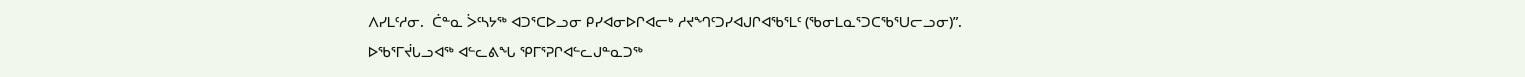ᐱᓯᒪᑦᓱᓂ.  ᑖᓐᓇ ᐴᑦᓴᔭᖅ ᐊᑐᕐᑕᐅᓗᓂ ᑭᓯᐊᓂᐅᒋᐊᓕᒃ ᓱᔪᙰᑦᑐᓯᐊᒍᒋᐊᖃᕐᒪᑦ (ᖃᓂᒪᓇᕐᑐᑕᖃᕐᑌᓕᓗᓂ)”.
ᐅᖃᕐᒥᔫᒐᓗᐊᖅ ᐊᓪᓚᕕᖓ ᕿᒥᕐᕈᒋᐊᓪᓚᒍᓐᓇᑐᖅ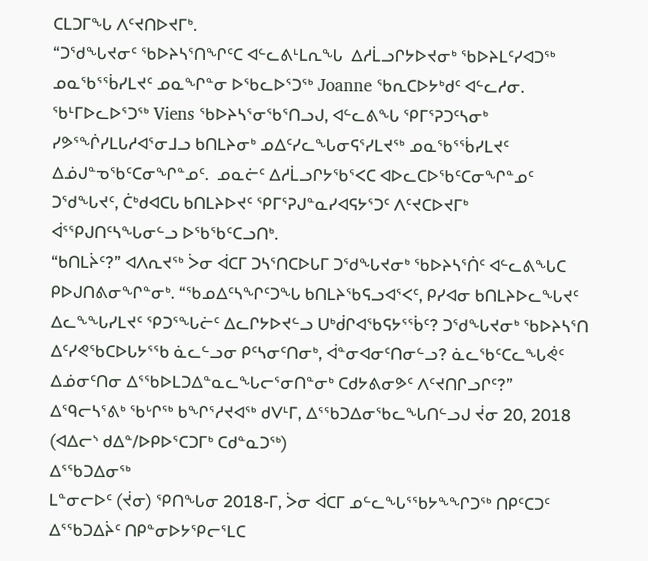ᑕᒪᑐᒥᖓ ᐱᑦᔪᑎᐅᔪᒥᒃ.
“ᑐᖁᖓᔪᓂᑦ ᖃᐅᔨᓴᕐᑎᖏᑦᑕ ᐊᓪᓚᕕᒻᒪᕆᖓ  ᐃᓱᒫᓗᒋᔭᐅᔪᓂᒃ ᖃᐅᔨᒪᑦᓯᐊᑐᖅ ᓄᓇᖃᕐᕐᑳᓯᒪᔪᑦ ᓄᓇᖏᓐᓂ ᐅᖃᓚᐅᕐᑐᖅ Joanne ᖃᕆᑕᐅᔭᒃᑯᑦ ᐊᓪᓚᓱᓂ.  ᖃᒻᒥᐅᓚᐅᕐᑐᖅ Viens ᖃᐅᔨᓴᕐᓂᖃᕐᑎᓗᒍ, ᐊᓪᓚᕕᖓ ᕿᒥᕐᕈᑐᑦᓴᓂᒃ ᓯᕗᕐᖐᓯᒪᒐᓱᐊᕐᓂᒧᓗ ᑲᑎᒪᔨᓂᒃ ᓄᐃᑦᓯᓚᖓᓂᕋᕐᓯᒪᔪᖅ ᓄᓇᖃᕐᖄᓯᒪᔪᑦ ᐃᓅᒍᓐᓀᖃᑦᑕᓂᖏᓐᓄᑦ.  ᓄᓇᓖᑦ ᐃᓱᒫᓗᒋᔭᖃᕐᐸᑕ ᐊᐅᓚᑕᐅᖃᑦᑕᓂᖏᓐᓄᑦ ᑐᖁᖓᔪᑦ, ᑖᒃᑯᐊᑕᒐ ᑲᑎᒪᔨᐅᔪᑦ ᕿᒥᕐᕈᒍᓐᓇᓯᐊᕋᔭᕐᑐᑦ ᐱᑦᔪᑕᐅᔪᒥᒃ ᐋᕐᕐᑭᒍᑎᑦᓴᖓᓂᓪᓗ ᐅᖃᖃᑦᑕᓗᑎᒃ.
“ᑲᑎᒪᔩᑦ?” ᐊᐱᕆᔪᖅ ᐴᓂ ᐋᑕᒥ ᑐᓴᕐᑎᑕᐅᒐᒥ ᑐᖁᖓᔪᓂᒃ ᖃᐅᔨᓴᕐᑏᑦ ᐊᓪᓚᕕᖓᑕ ᑭᐅᒍᑎᕕᓂᖏᓐᓂᒃ. “ᖃᓄᐃᑦᓴᖏᑦᑐᖓ ᑲᑎᒪᔨᖃᕋᓗᐊᕐᐸᑦ, ᑭᓯᐊᓂ ᑲᑎᒪᔨᐅᓚᖓᔪᑦ ᐃᓚᖕᖓᓯᒪᔪᑦ ᕿᑐᕐᖓᓖᑦ ᐃᓚᒋᔭᐅᔪᓪᓗ ᑌᒃᑰᒋᐊᖃᕋᔭᕐᕐᑳᑦ? ᑐᖁᖓᔪᓂᒃ ᖃᐅᔨᓴᕐᑎ ᐃᑦᓯᕙᖃᑕᐅᒐᔭᕐᕐᑲ ᓈᓚᓪᓗᓂ ᑭᑦᓴᓂᑦᑎᓂᒃ, ᐋᓐᓂᐊᓂᑦᑎᓂᓪᓗ? ᓈᓚᖃᑦᑕᓚᖓᕚᑦ ᐃᓅᓂᑦᑎᓂ ᐃᕐᖃᐅᒪᑐᐃᓐᓇᓚᖓᓕᕐᓂᑎᓐᓂᒃ ᑕᑯᔭᕕᓂᕗᑦ ᐱᑦᔪᑎᒋᓗᒋᑦ?”
ᐃᙯᓕᓴᕐᕕᒃ ᖃᒡᒋᖅ ᑲᖏᕐᓱᔪᐊᖅ ᑯᐯᒻᒥ, ᐃᕐᕐᑲᑐᐃᓂᖃᓚᖓᑎᓪᓗᒍ ᔫᓂ 20, 2018
(ᐊᐃᓕᔅ ᑯᐃᓐ/ᐅᑭᐅᕐᑕᑐᒥᒃ ᑕᑯᓐᓇᑐᖅ)
ᐃᕐᖃᑐᐃᓂᖅ
ᒪᓐᓂᓕᐅᑦ (ᔫᓂ) ᕿᑎᖓᓂ 2018-ᒥ, ᐴᓂ ᐋᑕᒥ ᓄᓪᓚᖓᕐᕐᑲᔭᖕᖏᑐᖅ ᑎᑭᑦᑕᑐᑦ ᐃᕐᕐᑲᑐᐃᔩᑦ ᑎᑭᓐᓂᐅᔭᕿᓕᕐᒪᑕ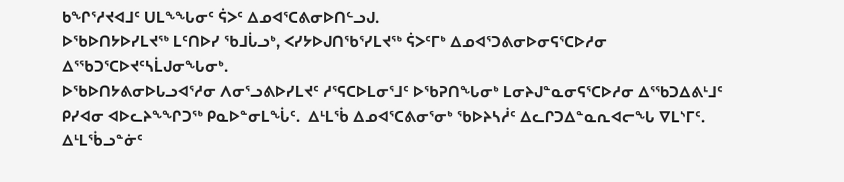ᑲᖏᕐᓱᔪᐊᒧᑦ ᑌᒪᖕᖓᓂᑦ ᕌᐳᑦ ᐃᓄᐊᕐᑕᕕᓂᐅᑎᓪᓗᒍ.
ᐅᖃᐅᑎᔭᐅᓯᒪᔪᖅ ᒪᑦᑎᐅᓯ ᖃᒧᒑᓗᒃ, ᐸᓯᔭᐅᒍᑎᖃᕐᓯᒪᔪᖅ ᕌᐳᑦᒥᒃ ᐃᓄᐊᕐᑐᕕᓂᐅᓂᕋᕐᑕᐅᓱᓂ ᐃᕐᖃᑐᕐᑕᐅᔪᑦᓴᒫᒍᓂᖓᓂᒃ.
ᐅᖃᐅᑎᔭᕕᓂᐅᒐᓗᐊᕐᓱᓂ ᐱᓂᕐᓗᕕᐅᓯᒪᔪᑦ ᓱᕐᕋᑕᐅᒪᓂᕐᒧᑦ ᐅᖃᕈᑎᖓᓂᒃ ᒪᓂᔨᒍᓐᓇᓂᕋᕐᑕᐅᓱᓂ ᐃᕐᕐᑲᑐᐃᕕᒻᒧᑦ ᑭᓯᐊᓂ ᐊᐅᓚᔨᖕᖏᑐᖅ ᑭᓇᐅᓐᓂᒪᖔᑦ.  ᐃᒻᒪᖄ ᐃᓄᐊᕐᑕᕕᓂᕐᓂᒃ ᖃᐅᔨᓴᓲᑦ ᐃᓚᒋᑐᐃᓐᓇᕆᐊᓕᖓ ᐁᒪᔅᒥᑦ.  ᐃᒻᒪᖄᓗᓐᓃᑦ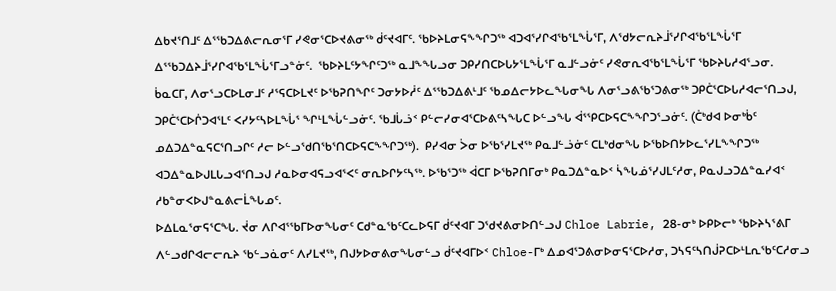ᐃᑲᔪᕐᑎᒧᑦ ᐃᕐᖃᑐᐃᕕᓕᕆᓂᕐᒥ ᓯᕙᓂᕐᑕᐅᔪᕕᓂᖅ ᑰᑦᔪᐊᒥᑦ. ᖃᐅᔨᒪᓂᕋᖕᖏᑐᖅ ᐊᑐᐊᕐᓯᒋᐊᖃᕐᒪᖔᕐᒥ, ᐱᖁᔭᓕᕆᔨᒨᕐᓯᒋᐊᖃᕐᒪᖔᕐᒥ ᐃᕐᕐᑲᑐᐃᔨᒨᕐᓯᒋᐊᖃᕐᒪᖔᕐᒥᓗᓐᓃᑦ.  ᖃᐅᔨᒪᑦᔭᖏᑦᑐᖅ ᓇᒧᖕᖓᓗᓂ ᑐᑭᓯᑎᑕᐅᒐᔭᕐᒪᖔᕐᒥ ᓇᒧᓪᓗᓃᑦ ᓯᕙᓂᕆᐊᖃᕐᒪᖔᕐᒥ ᖃᐅᔨᒐᓱᐊᕐᓗᓂ.
ᑳᓇᑕᒥ, ᐱᓂᕐᓗᑕᐅᒪᓂᒧᑦ ᓱᕐᕋᑕᐅᒪᔪᑦ ᐅᖃᕈᑎᖏᑦ ᑐᓂᔭᐅᓲᑦ ᐃᕐᕐᑲᑐᐃᕕᒻᒧᑦ ᖃᓄᐃᓕᔭᐅᓚᖓᓂᖓ ᐱᓂᕐᓗᕕᖃᕐᑐᕕᓂᖅ ᑐᑭᑖᕐᑕᐅᒐᓱᐊᓕᕐᑎᓗᒍ, ᑐᑭᑖᕐᑕᐅᒌᑐᐊᕐᒪᑦ ᐸᓯᔭᑦᓴᐅᒪᖔᕐ ᖏᒻᒪᖔᓪᓗᓃᑦ. ᖃᒧᒑᓘᑉ ᑭᓪᓕᓯᓂᐊᕐᑕᐅᕕᑦᓴᖓᑕ ᐅᓪᓗᖓ ᐋᕐᕐᑭᑕᐅᕋᑕᖕᖏᑐᕐᓗᓃᑦ. (ᑖᒃᑯᐊ ᐅᓂᒃᑳᑦ ᓄᐃᑐᐃᓐᓇᕋᑕᕐᑎᓗᒋᑦ ᓱᓕ ᐅᓪᓗᖁᑎᖃᕐᑎᑕᐅᕋᑕᖕᖏᑐᖅ).  ᑭᓯᐊᓂ ᐴᓂ ᐅᖃᕐᓯᒪᔪᖅ ᑭᓇᒧᓪᓘᓃᑦ ᑕᒪᒃᑯᓂᖓ ᐅᖃᐅᑎᔭᐅᓚᕐᓯᒪᖕᖏᑐᖅ ᐊᑐᐃᓐᓇᐅᒍᒪᒐᓗᐊᕐᑎᓗᒍ ᓱᓇᐅᓂᐊᕋᓗᐊᕐᐸᑦ ᓂᕆᐅᒋᔭᑦᓴᖅ. ᐅᖃᕐᑐᖅ ᐋᑕᒥ ᐅᖃᕈᑎᒥᓂᒃ ᑭᓇᑐᐃᓐᓇᐅᑉ ᓵᖓᓅᕐᓯᒍᒪᑦᓱᓂ, ᑭᓇᒍᓗᑐᐃᓐᓇᓯᐊᑉ ᓱᑲᓐᓂᐸᐅᒍᓐᓇᕕᓕᒫᖓᓄᑦ.
ᐅᐃᒪᓇᕐᓂᕋᕐᑕᖓ. ᔫᓂ ᐱᒋᐊᕐᕐᑲᒥᐅᓂᖓᓂᑦ ᑕᑯᓐᓇᖃᑦᑕᓚᐅᕋᒥ ᑰᑦᔪᐊᒥ ᑐᖁᔪᕕᓂᐅᑎᓪᓗᒍ Chloe Labrie, 28-ᓂᒃ ᐅᑭᐅᓕᒃ ᖃᐅᔨᓴᕐᕕᒥ ᐱᓪᓗᑯᒋᐊᓕᓕᕆᔨ ᖃᓪᓗᓈᓂᑦ ᐱᓯᒪᔪᖅ, ᑎᒍᔭᐅᓂᕕᓂᖓᓂᓪᓗ ᑰᑦᔪᐊᒥᐅᑉ Chloe-ᒥᒃ ᐃᓄᐊᕐᑐᕕᓂᐅᓂᕋᕐᑕᐅᓱᓂ, ᑐᓴᕋᑦᓴᑎᒎᕈᑕᐅᒻᒪᕆᖃᑦᑕᓱᓂᓗ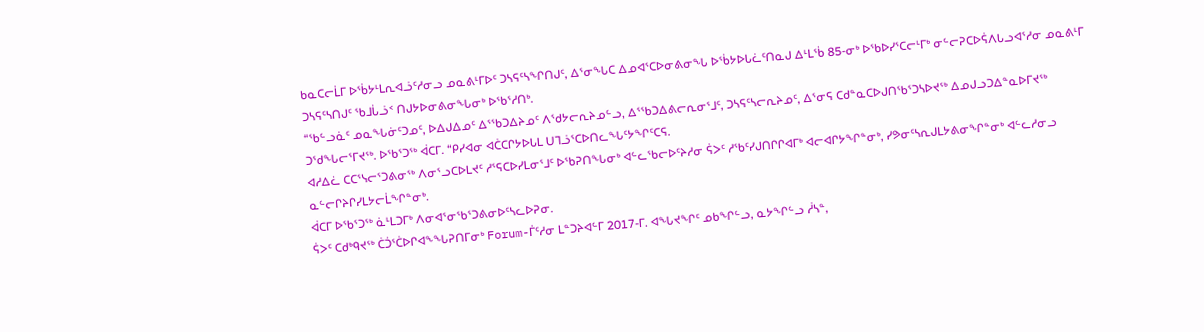ᑲᓇᑕᓕᒫᒥ ᐅᖄᔭᒻᒪᕆᐊᓘᑦᓱᓂᓗ ᓄᓇᕕᒻᒥᐅᑦ ᑐᓴᕋᑦᓴᖏᑎᒍᑦ, ᐃᕐᓂᖓᑕ ᐃᓄᐊᕐᑕᐅᓂᕕᓂᖓ ᐅᖄᔭᐅᒐᓛᑦᑎᓇᒍ ᐃᒻᒪᖄ 85-ᓂᒃ ᐅᖃᐅᓯᕐᑕᓕᒻᒥᒃ ᓂᓪᓕᕈᑕᐅᕌᐱᒐᓗᐊᕐᓱᓂ ᓄᓇᕕᒻᒥ ᑐᓴᕋᑦᓴᑎᒍᑦ ᖃᒧᒑᓘᑉ ᑎᒍᔭᐅᓂᕕᓂᖓᓂᒃ ᐅᖃᕐᓱᑎᒃ.
“ᖃᓪᓗᓈᑦ ᓄᓇᖓᓃᑦᑐᓄᑦ, ᐅᐃᒍᐃᓄᑦ ᐃᕐᕐᑲᑐᐃᔨᓄᑦ ᐱᖁᔭᓕᕆᔨᓄᓪᓗ, ᐃᕐᕐᑲᑐᐃᕕᓕᕆᓂᕐᒧᑦ, ᑐᓴᕋᑦᓴᓕᕆᔨᓄᑦ, ᐃᕐᓂᕋ ᑕᑯᓐᓇᑕᐅᒍᑎᖃᕐᑐᓴᐅᔪᖅ ᐃᓄᒍᓗᑐᐃᓐᓇᐅᒥᔪᖅ ᑐᖁᖓᓕᕐᒥᔪᖅ. ᐅᖃᕐᑐᖅ ᐋᑕᒥ. “ᑭᓯᐊᓂ ᐊᑖᑕᒋᔭᐅᒐᒪ ᑌᒣᓘᕐᑕᐅᑎᓚᖓᑦᔭᖏᑦᑕᕋ.
ᐊᓱᐃᓛ ᑕᑕᕐᓭᓕᕐᑐᕕᓂᖅ ᐱᓂᕐᓗᑕᐅᒪᔪᑦ ᓱᕐᕋᑕᐅᓯᒪᓂᕐᒧᑦ ᐅᖃᕈᑎᖓᓂᒃ ᐊᓪᓚᖃᓕᐅᑦᔨᓱᓂ ᕌᐳᑦ ᓱᖃᑦᓯᒍᑎᒋᒋᐊᒥᒃ ᐊᓕᐊᒋᔭᖏᓐᓂᒃ, ᓯᕗᓂᑦᓴᕆᒍᒪᔭᕕᓂᖏᓐᓂᒃ ᐊᓪᓚᓱᓂᓗ ᓇᓪᓕᒋᔨᒋᓯᒪᔭᓕᒫᖏᓐᓂᒃ.
ᐋᑕᒥ ᐅᖃᕐᑐᖅ ᓈᒻᒪᑐᒥᒃ ᐱᓂᐊᕐᓂᖃᕐᑐᕕᓂᐅᑦᓴᓚᐅᕈᓂ.
ᕌᐳᑦ ᑕᑯᒃᑫᔪᖅ ᑖᑑᕐᑖᐅᒋᐊᖕᖓᕈᑎᒥᓂᒃ Forum-ᒦᑦᓱᓂ ᒪᓐᑐᔨᐊᓪᒥ 2017-ᒥ. ᐊᖓᔪᖏᑦ ᓄᑲᖏᓪᓗ, ᓇᔭᖏᓪᓗ ᓲᓴᓐ,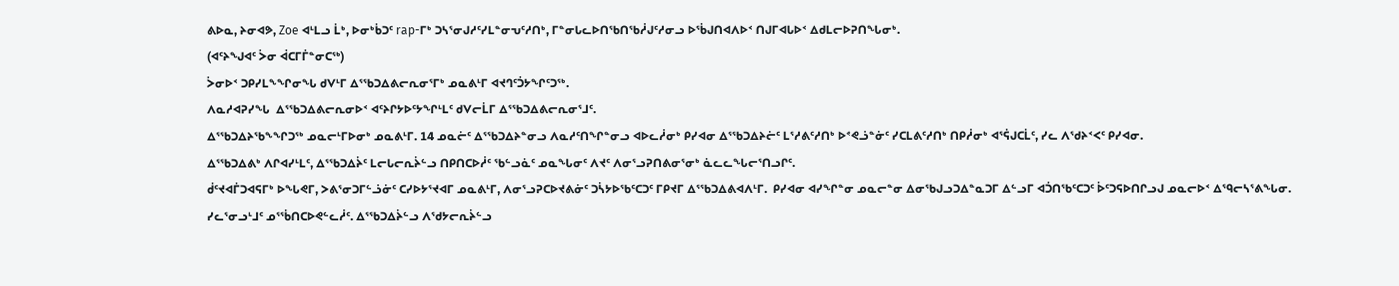ᕕᐅᓇ, ᔨᓂᐊᕗ, Zoe ᐊᒻᒪᓗ ᒫᒃ, ᐅᓂᒃᑳᑐᑦ rap-ᒥᒃ ᑐᓴᕐᓂᒍᓱᑦᓯᒪᓐᓂᕃᑦᓱᑎᒃ, ᒥᓐᓂᒐᓚᐅᑎᖃᑎᖃᓲᒍᑦᓱᓂᓗ ᐅᖄᒍᑎᐊᐱᐅᑉ ᑎᒍᒥᐊᒐᐅᑉ ᐃᑯᒪᓕᐅᕈᑎᖓᓂᒃ.
(ᐊᑦᔨᖑᐊᑦ ᐴᓂ ᐋᑕᒥᒦᓐᓂᑕᖅ)
ᐴᓂᐅᑉ ᑐᑭᓯᒪᖕᖏᓂᖓ ᑯᐯᒻᒥ ᐃᕐᕐᑲᑐᐃᕕᓕᕆᓂᕐᒥᒃ ᓄᓇᕕᒻᒥ ᐊᔪᒉᑦᑑᔭᖏᑦᑐᖅ.
ᐱᓇᓱᐊᕈᓯᖓ  ᐃᕐᖃᑐᐃᕕᓕᕆᓂᐅᑉ ᐊᑦᔨᒋᔭᐅᑦᔭᖏᒻᒪᑦ ᑯᐯᓕᒫᒥ ᐃᕐᕐᑲᑐᐃᕕᓕᕆᓂᕐᒧᑦ.
ᐃᕐᖃᑐᐃᔨᖃᖕᖏᑐᖅ ᓄᓇᓕᒻᒥᐅᓂᒃ ᓄᓇᕕᒻᒥ. 14 ᓄᓇᓖᑦ ᐃᕐᖃᑐᐃᔨᓐᓂᓗ ᐱᓇᓱᑦᑎᖏᓐᓂᓗ ᐊᐅᓚᓲᓂᒃ ᑭᓯᐊᓂ ᐃᕐᖃᑐᐃᔨᓖᑦ ᒪᕐᓱᕕᑦᓱᑎᒃ ᐅᕝᕙᓘᓐᓃᑦ ᓯᑕᒪᕕᑦᓱᑎᒃ ᑎᑭᓲᓂᒃ ᐊᕐᕌᒍᑕᒫᑦ, ᓯᓚ ᐱᖁᔨᑉᐸᑦ ᑭᓯᐊᓂ.
ᐃᕐᕐᑲᑐᐃᕕᒃ ᐱᒋᐊᓯᒻᒪᑦ, ᐃᕐᕐᑲᑐᐃᔩᑦ ᒪᓕᒐᓕᕆᔩᓪᓗ ᑎᑭᑎᑕᐅᓲᑦ ᖃᓪᓗᓈᑦ ᓄᓇᖓᓂᑦ ᐱᔪᑦ ᐱᓂᕐᓗᕈᑎᕕᓂᕐᓂᒃ ᓈᓚᓚᖓᓕᕐᑎᓗᒋᑦ.
ᑰᑦᔪᐊᒦᑐᐊᕋᒥᒃ ᐅᖓᕙᒥ, ᐳᕕᕐᓂᑐᒥᓪᓘᓃᑦ ᑕᓯᐅᔭᕐᔪᐊᒥ ᓄᓇᕕᒻᒥ, ᐱᓂᕐᓗᕈᑕᐅᔪᕕᓃᑦ ᑐᓵᔭᐅᖃᑦᑕᑐᑦ ᒥᑭᔪᒥ ᐃᕐᕐᑲᑐᐃᕕᐊᐱᒻᒥ.  ᑭᓯᐊᓂ ᐊᓯᖏᓐᓂ ᓄᓇᓕᓐᓂ ᐃᓂᖃᒍᓗᑐᐃᓐᓇᑐᒥ ᐃᓪᓗᒥ ᐊᑑᑎᖃᑦᑕᑐᑦ ᐆᑦᑐᕋᐅᑎᒋᓗᒍ ᓄᓇᓕᐅᑉ ᐃᙯᓕᓴᕐᕕᖓᓂ.
ᓯᓚᕐᓂᓗᒻᒧᑦ ᓄᕐᖄᑎᑕᐅᕙᓪᓚᓲᑦ. ᐃᕐᖃᑐᐃᔩᓪᓗ ᐱᖁᔭᓕᕆᔩᓪᓗ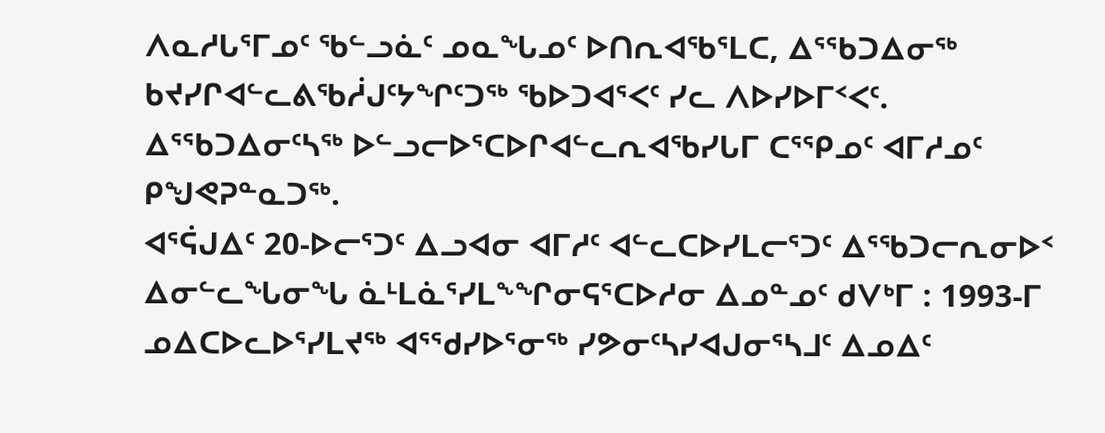ᐱᓇᓱᒐᕐᒥᓄᑦ ᖃᓪᓗᓈᑦ ᓄᓇᖓᓄᑦ ᐅᑎᕆᐊᖃᕐᒪᑕ, ᐃᕐᕐᑲᑐᐃᓂᖅ ᑲᔪᓯᒋᐊᓪᓚᕕᖃᓲᒍᑦᔭᖏᑦᑐᖅ ᖃᐅᑐᐊᕐᐸᑦ ᓯᓚ ᐱᐅᓯᐅᒥᑉᐸᑦ.  ᐃᕐᕐᑲᑐᐃᓂᑦᓴᖅ ᐅᓪᓗᓕᐅᕐᑕᐅᒋᐊᓪᓚᕆᐊᖃᓯᒐᒥ ᑕᕐᕐᑭᓄᑦ ᐊᒥᓱᓄᑦ ᑭᖑᕙᕈᓐᓇᑐᖅ.
ᐊᕐᕌᒍᐃᑦ 20-ᐅᓕᕐᑐᑦ ᐃᓗᐊᓂ ᐊᒥᓱᑦ ᐊᓪᓚᑕᐅᓯᒪᓕᕐᑐᑦ ᐃᕐᖃᑐᓕᕆᓂᐅᑉ ᐃᓂᓪᓚᖓᓂᖓ ᓈᒻᒪᓈᕐᓯᒪᖕᖏᓂᕋᕐᑕᐅᓱᓂ ᐃᓄᓐᓄᑦ ᑯᐯᒃᒥ : 1993-ᒥ ᓄᐃᑕᐅᓚᐅᕐᓯᒪᔪᖅ ᐊᕐᕐᑯᓯᐅᕐᓂᖅ ᓯᕗᓂᑦᓴᓯᐊᒍᓂᕐᓴᒧᑦ ᐃᓄᐃᑦ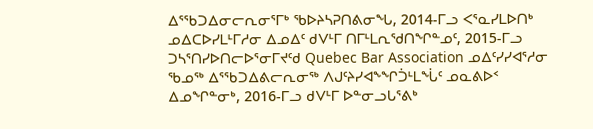ᐃᕐᕐᑲᑐᐃᓂᓕᕆᓂᕐᒥᒃ ᖃᐅᔨᓴᕈᑎᕕᓂᖓ, 2014-ᒥᓗ ᐸᕐᓇᓯᒪᐅᑎᒃ ᓄᐃᑕᐅᓯᒪᒻᒥᓱᓂ ᐃᓄᐃᑦ ᑯᐯᒻᒥ ᑎᒥᒻᒪᕆᖁᑎᖏᓐᓄᑦ, 2015-ᒥᓗ ᑐᓴᕐᑎᓯᐅᑎᓕᐅᕐᓂᒥᔪᑦᑯ Quebec Bar Association ᓄᐃᑦᓯᓯᐊᕐᓱᓂ ᖃᓄᖅ ᐃᕐᕐᑲᑐᐃᕕᓕᕆᓂᖅ ᐱᒍᑦᔨᓯᐊᖕᖏᑑᒻᒪᖔᑦ ᓄᓇᕕᐅᑉ ᐃᓄᖏᓐᓂᒃ, 2016-ᒥᓗ ᑯᐯᒻᒥ ᐅᓐᓂᓗᒐᕐᕕᒃ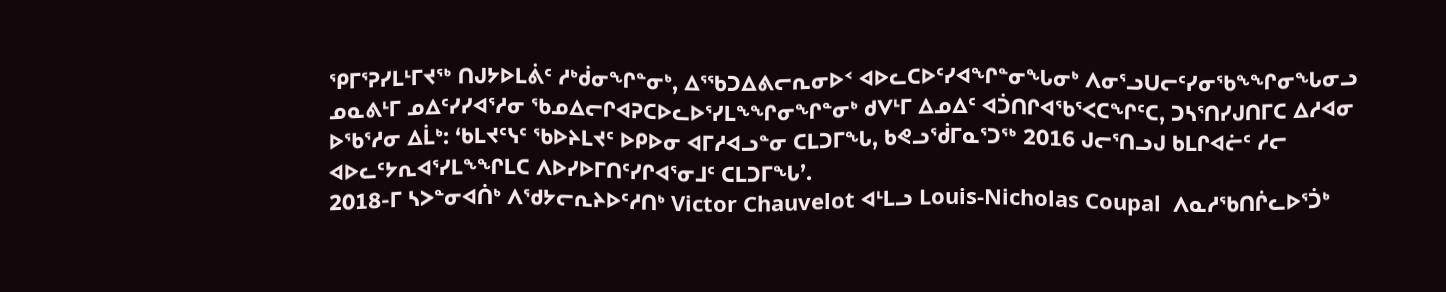ᕿᒥᕐᕈᓯᒪᒻᒥᔪᖅ ᑎᒍᔭᐅᒪᕖᑦ ᓱᒃᑰᓂᖏᓐᓂᒃ, ᐃᕐᕐᑲᑐᐃᕕᓕᕆᓂᐅᑉ ᐊᐅᓚᑕᐅᑦᓯᐊᖏᓐᓂᖓᓂᒃ ᐱᓂᕐᓗᑌᓕᑦᓯᓂᖃᖕᖏᓂᖓᓂᓗ ᓄᓇᕕᒻᒥ ᓄᐃᑦᓯᓯᐊᕐᓱᓂ ᖃᓄᐃᓕᒋᐊᕈᑕᐅᓚᐅᕐᓯᒪᖕᖏᓂᖏᓐᓂᒃ ᑯᐯᒻᒥ ᐃᓄᐃᑦ ᐊᑑᑎᒋᐊᖃᕐᐸᑕᖏᑦᑕ, ᑐᓴᕐᑎᓯᒍᑎᒥᑕ ᐃᓱᐊᓂ ᐅᖃᕐᓱᓂ ᐃᒫᒃ: ‘ᑲᒪᔪᑦᓭᑦ ᖃᐅᔨᒪᔪᑦ ᐅᑭᐅᓂ ᐊᒥᓱᐊᓗᓐᓂ ᑕᒪᑐᒥᖓ, ᑲᕙᓗᖂᒥᓇᕐᑐᖅ 2016 ᒍᓕᕐᑎᓗᒍ ᑲᒪᒋᐊᓖᑦ ᓱᓕ ᐊᐅᓚᑦᔭᕆᐊᕐᓯᒪᖕᖏᒪᑕ ᐱᐅᓯᐅᒥᑎᑦᓯᒋᐊᕐᓂᒧᑦ ᑕᒪᑐᒥᖓ’.
2018-ᒥ ᓴᐳᓐᓂᐊᑏᒃ ᐱᖁᔭᓕᕆᔨᐅᑦᓱᑎᒃ Victor Chauvelot ᐊᒻᒪᓗ Louis-Nicholas Coupal  ᐱᓇᓱᖃᑎᒌᓚᐅᕐᑑᒃ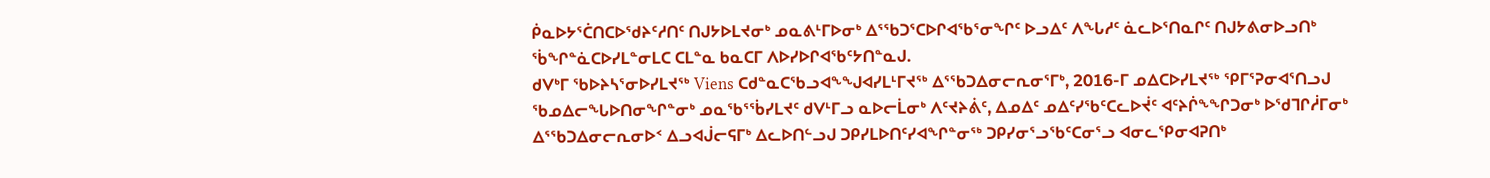ᑮᓇᐅᔭᕐᑖᑎᑕᐅᖁᔨᑦᓱᑎᑦ ᑎᒍᔭᐅᒪᔪᓂᒃ ᓄᓇᕕᒻᒥᐅᓂᒃ ᐃᕐᕐᑲᑐᕐᑕᐅᒋᐊᖃᕐᓂᖏᑦ ᐅᓗᐃᑦ ᐱᖓᓱᑦ ᓈᓚᐅᕐᑎᓇᒋᑦ ᑎᒍᔭᕕᓂᐅᓗᑎᒃ ᖄᖏᓐᓈᑕᐅᓯᒪᓐᓂᒪᑕ ᑕᒪᓐᓇ ᑲᓇᑕᒥ ᐱᐅᓯᐅᒋᐊᖃᑦᔭᑎᓐᓇᒍ.
ᑯᐯᒃᒥ ᖃᐅᔨᓴᕐᓂᐅᓯᒪᔪᖅ Viens ᑕᑯᓐᓇᑕᖃᓗᐊᖕᖑᐊᓯᒪᒻᒥᔪᖅ ᐃᕐᕐᑲᑐᐃᓂᓕᕆᓂᕐᒥᒃ, 2016-ᒥ ᓄᐃᑕᐅᓯᒪᔪᖅ ᕿᒥᕐᕈᓂᐊᕐᑎᓗᒍ ᖃᓄᐃᓕᖓᐅᑎᓂᖏᓐᓂᒃ ᓄᓇᖃᕐᖄᓯᒪᔪᑦ ᑯᐯᒻᒥᓗ ᓇᐅᓕᒫᓂᒃ ᐱᑦᔪᔨᕖᑦ, ᐃᓄᐃᑦ ᓄᐃᑦᓯᖃᑦᑕᓚᐅᔫᑦ ᐊᑦᔨᒌᖕᖏᑐᓂᒃ ᐅᖁᒣᒋᓲᒥᓂᒃ ᐃᕐᕐᑲᑐᐃᓂᓕᕆᓂᐅᑉ ᐃᓗᐊᒎᓕᕋᒥᒃ ᐃᓚᐅᑎᓪᓗᒍ ᑐᑭᓯᒪᐅᑎᑦᓯᐊᖏᓐᓂᖅ ᑐᑭᓯᓂᕐᓗᖃᑦᑕᓂᕐᓗ ᐊᓂᓚᕿᓂᐊᕈᑎᒃ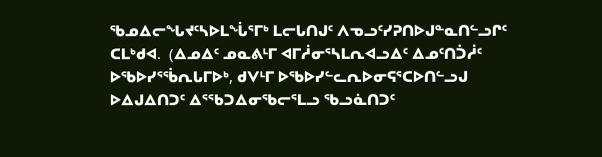ᖃᓄᐃᓕᖓᔪᑦᓴᐅᒪᖔᕐᒥᒃ ᒪᓕᒐᑎᒍᑦ ᐱᓀᓗᑦᓯᕈᑎᐅᒍᓐᓇᑎᓪᓗᒋᑦ ᑕᒪᒃᑯᐊ.  (ᐃᓄᐃᑦ ᓄᓇᕕᒻᒥ ᐊᒥᓲᓂᕐᓴᒪᕆᐊᓗᐃᑦ ᐃᓄᑦᑎᑑᓲᑦ ᐅᖃᐅᓯᕐᖄᕆᒐᒥᐅᒃ, ᑯᐯᒻᒥ ᐅᖃᐅᓯᓪᓚᕆᐅᓂᕋᕐᑕᐅᑎᓪᓗᒍ ᐅᐃᒍᐃᑎᑐᑦ ᐃᕐᕐᑲᑐᐃᓂᖃᓕᕐᒪᓗ ᖃᓗᓈᑎᑐᑦ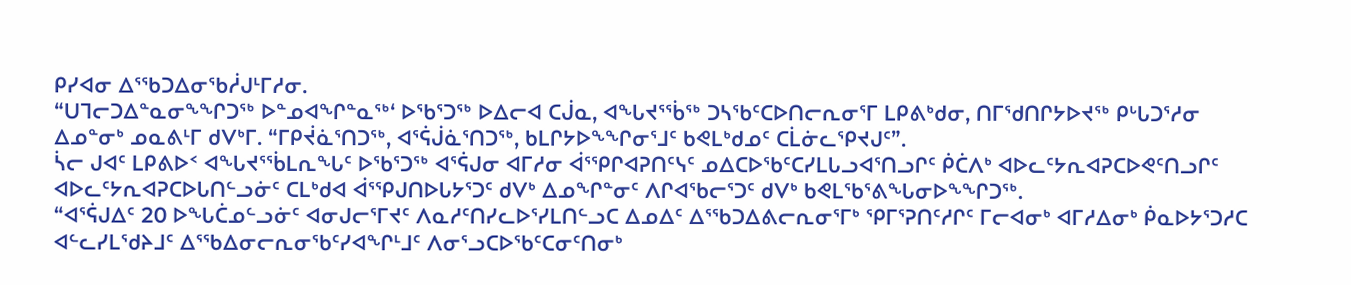ᑭᓯᐊᓂ ᐃᕐᕐᑲᑐᐃᓂᖃᓲᒍᒻᒥᓱᓂ.
“ᑌᒣᓕᑐᐃᓐᓇᓂᖕᖏᑐᖅ ᐅᓐᓄᐊᖏᓐᓇᖅ‘ ᐅᖃᕐᑐᖅ ᐅᐃᓕᐊ ᑕᒎᓇ, ᐊᖓᔪᕐᖄᖅ ᑐᓴᖃᑦᑕᐅᑎᓕᕆᓂᕐᒥ ᒪᑭᕕᒃᑯᓂ, ᑎᒥᖁᑎᒋᔭᐅᔪᖅ ᑭᒡᒐᑐᕐᓱᓂ ᐃᓄᓐᓂᒃ ᓄᓇᕕᒻᒥ ᑯᐯᒃᒥ. “ᒥᑭᔫᓈᕐᑎᑐᖅ, ᐊᕐᕌᒎᓈᕐᑎᑐᖅ, ᑲᒪᒋᔭᐅᖕᖏᓂᕐᒧᑦ ᑲᕙᒪᒃᑯᓄᑦ ᑕᒫᓃᓚᕿᔪᒍᑦ”.
ᓵᓕ ᒍᐊᑦ ᒪᑭᕕᐅᑉ ᐊᖓᔪᕐᖄᒪᕆᖓᑦ ᐅᖃᕐᑐᖅ ᐊᕐᕌᒍᓂ ᐊᒥᓱᓂ ᐋᕐᕐᑭᒋᐊᕈᑎᑦᓭᑦ ᓄᐃᑕᐅᖃᑦᑕᓯᒪᒐᓗᐊᕐᑎᓗᒋᑦ ᑮᑖᐱᒃ ᐊᐅᓚᑦᔭᕆᐊᕈᑕᐅᕙᑦᑎᓗᒋᑦ ᐊᐅᓚᑦᔭᕆᐊᕈᑕᐅᒐᑎᓪᓗᓃᑦ ᑕᒪᒃᑯᐊ ᐋᕐᕐᑭᒍᑎᐅᒐᔭᕐᑐᑦ ᑯᐯᒃ ᐃᓄᖏᓐᓂᑦ ᐱᒋᐊᖃᓕᕐᑐᑦ ᑯᐯᒃ ᑲᕙᒪᖃᕐᕕᖓᓂᐅᖕᖏᑐᖅ.
“ᐊᕐᕌᒍᐃᑦ 20 ᐅᖓᑖᓄᓪᓗᓃᑦ ᐊᓂᒍᓕᕐᒥᔪᑦ ᐱᓇᓱᑦᑎᓯᓚᐅᕐᓯᒪᑎᓪᓗᑕ ᐃᓄᐃᑦ ᐃᕐᕐᑲᑐᐃᕕᓕᕆᓂᕐᒥᒃ ᕿᒥᕐᕈᑎᑦᓱᒋᑦ ᒥᓕᐊᓂᒃ ᐊᒥᓱᐃᓂᒃ ᑮᓇᐅᔭᕐᑐᓱᑕ ᐊᓪᓚᓯᒪᖁᔨᒧᑦ ᐃᕐᕐᑲᐃᓂᓕᕆᓂᖃᑦᓯᐊᖏᒻᒧᑦ ᐱᓂᕐᓗᑕᐅᖃᑦᑕᓂᑦᑎᓂᒃ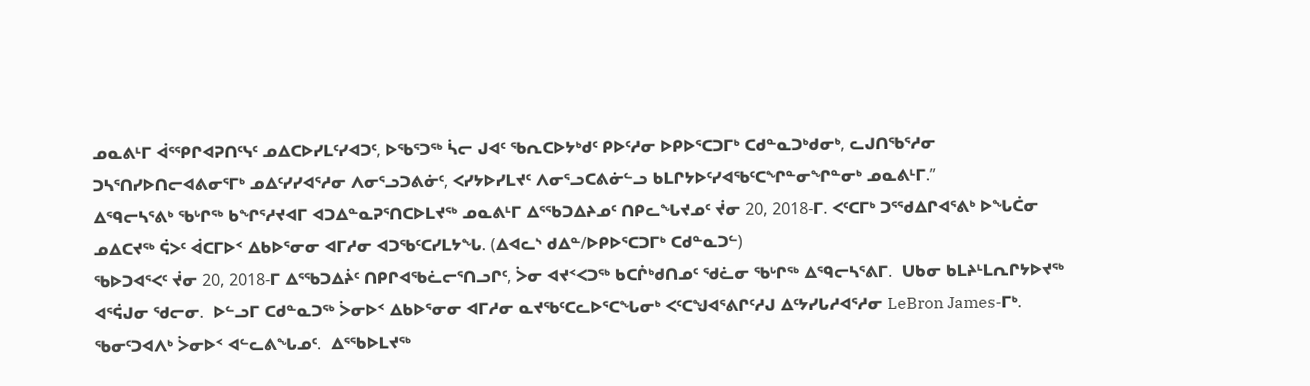ᓄᓇᕕᒻᒥ ᐋᕐᕐᑭᒋᐊᕈᑎᑦᓭᑦ ᓄᐃᑕᐅᓯᒪᑦᓯᐊᑐᑦ, ᐅᖃᕐᑐᖅ ᓵᓕ ᒍᐊᑦ ᖃᕆᑕᐅᔭᒃᑯᑦ ᑭᐅᑦᓱᓂ ᐅᑭᐅᕐᑕᑐᒥᒃ ᑕᑯᓐᓇᑐᒃᑯᓂᒃ, ᓚᒍᑎᖃᕐᓱᓂ ᑐᓴᕐᑎᓯᐅᑎᓕᐊᕕᓂᕐᒥᒃ ᓄᐃᑦᓯᓯᐊᕐᓱᓂ ᐱᓂᕐᓗᑐᕕᓃᑦ, ᐸᓯᔭᐅᓯᒪᔪᑦ ᐱᓂᕐᓗᑕᕕᓃᓪᓗ ᑲᒪᒋᔭᐅᑦᓯᐊᖃᑦᑕᖏᓐᓂᖏᓐᓂᒃ ᓄᓇᕕᒻᒥ.”
ᐃᙯᓕᓴᕐᕕᒃ ᖃᒡᒋᖅ ᑲᖏᕐᓱᔪᐊᒥ ᐊᑐᐃᓐᓇᕈᕐᑎᑕᐅᒪᔪᖅ ᓄᓇᕕᒻᒥ ᐃᕐᕐᑲᑐᐃᔨᓄᑦ ᑎᑭᓚᖓᔪᓄᑦ ᔫᓂ 20, 2018-ᒥ. ᐸᑦᑕᒥᒃ ᑐᕐᕐᑯᐃᒋᐊᕐᕕᒃ ᐅᖓᑖᓂ ᓄᐃᑕᔪᖅ ᕌᐳᑦ ᐋᑕᒥᐅᑉ ᐃᑲᐅᕐᓂᓂ ᐊᒥᓱᓂ ᐊᑐᖃᑦᑕᓯᒪᔭᖓ. (ᐃᐊᓚᔅ ᑯᐃᓐ/ᐅᑭᐅᕐᑕᑐᒥᒃ ᑕᑯᓐᓇᑐᓪ)
ᖃᐅᑐᐊᕐᐸᑦ ᔫᓂ 20, 2018-ᒥ ᐃᕐᖃᑐᐃᔩᑦ ᑎᑭᒋᐊᖃᓛᓕᕐᑎᓗᒋᑦ, ᐴᓂ ᐊᔪᑉᐸᑐᖅ ᑲᑕᒌᒃᑯᑎᓄᑦ ᖁᓛᓂ ᖃᒡᒋᖅ ᐃᙯᓕᓴᕐᕕᒥ.  ᑌᑲᓂ ᑲᒪᔨᒻᒪᕆᒋᔭᐅᔪᖅ ᐊᕐᕌᒍᓂ ᖁᓕᓂ.  ᐅᓪᓗᒥ ᑕᑯᓐᓇᑐᖅ ᐴᓂᐅᑉ ᐃᑲᐅᕐᓂᓂ ᐊᒥᓱᓂ ᓇᔪᖃᑦᑕᓚᐅᕐᑕᖓᓂᒃ ᐸᑦᑕᖑᐊᕐᕕᒋᑦᓱᒍ ᐃᑦᔭᓯᒐᓱᐊᕐᓱᓂ LeBron James-ᒥᒃ.  ᖃᓂᑦᑐᐊᐱᒃ ᐴᓂᐅᑉ ᐊᓪᓚᕕᖓᓄᑦ.  ᐃᕐᕐᑲᐅᒪᔪᖅ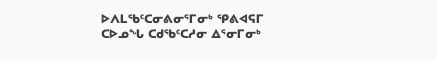ᐅᐱᒪᖃᑦᑕᓂᕕᓂᕐᒥᓂᒃ ᕿᕕᐊᕋᒥ ᑕᐅᓄᖓ ᑕᑯᖃᑦᑕᓱᓂ ᐃᕐᓂᒥᓂᒃ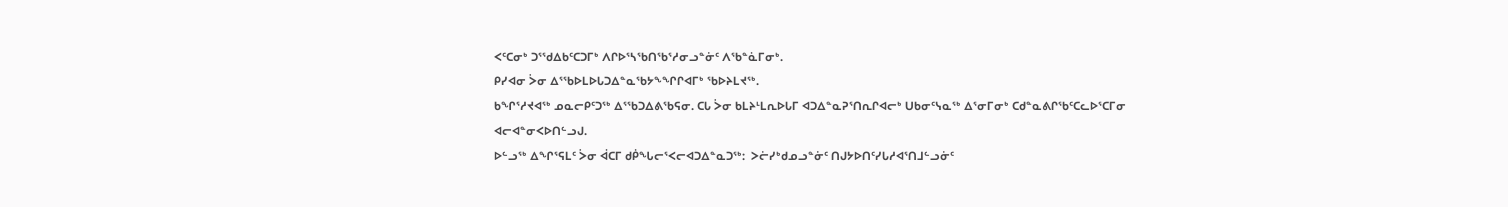ᐸᑦᑕᓂᒃ ᑐᕐᕐᑯᐃᑲᑦᑕᑐᒥᒃ ᐱᒋᐅᕐᓴᖃᑎᖃᕐᓱᓂᓗᓐᓃᑦ ᐱᖃᓐᓈᒥᓂᒃ.
ᑭᓯᐊᓂ ᐴᓂ ᐃᕐᕐᑲᐅᒪᐅᒐᑐᐃᓐᓇᖃᔭᖕᖏᒋᐊᒥᒃ ᖃᐅᔨᒪᔪᖅ.
ᑲᖏᕐᓱᔪᐊᖅ ᓄᓇᓕᑭᑦᑐᖅ ᐃᕐᖃᑐᐃᕕᖃᕋᓂ. ᑕᒐ ᐴᓂ ᑲᒪᔨᒻᒪᕆᐅᒐᒥ ᐊᑐᐃᓐᓇᕈᕐᑎᕆᒋᐊᓕᒃ ᑌᑲᓂᑦᓭᓇᖅ ᐃᕐᓂᒥᓂᒃ ᑕᑯᓐᓇᕕᒋᖃᑦᑕᓚᐅᕐᑕᒥᓂ ᐊᓕᐊᓐᓂᐸᐅᑎᓪᓗᒍ.
ᐅᓪᓗᖅ ᐃᖏᕐᕋᒪᑦ ᐴᓂ ᐋᑕᒥ ᑯᑮᖓᓕᕐᐸᓕᐊᑐᐃᓐᓇᑐᖅ:  ᐳᓖᓯᒃᑯᓄᓗᓐᓃᑦ ᑎᒍᔭᐅᑎᑦᓯᒐᓱᐊᕐᑎᒧᓪᓗᓃᑦ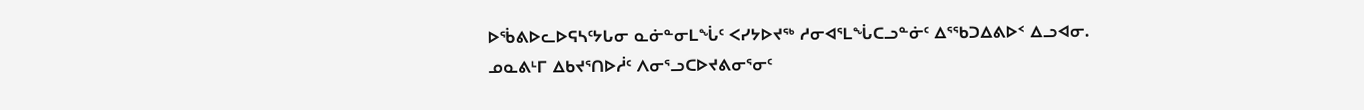ᐅᖄᕕᐅᓚᐅᕋᓴᑦᔭᒐᓂ ᓇᓃᓐᓂᒪᖔᑦ ᐸᓯᔭᐅᔪᖅ ᓱᓂᐊᕐᒪᖔᑕᓗᓐᓃᑦ ᐃᕐᕐᑲᑐᐃᕕᐅᑉ ᐃᓗᐊᓂ.
ᓄᓇᕕᒻᒥ ᐃᑲᔪᕐᑎᐅᓲᑦ ᐱᓂᕐᓗᑕᐅᔪᕕᓂᕐᓂᑦ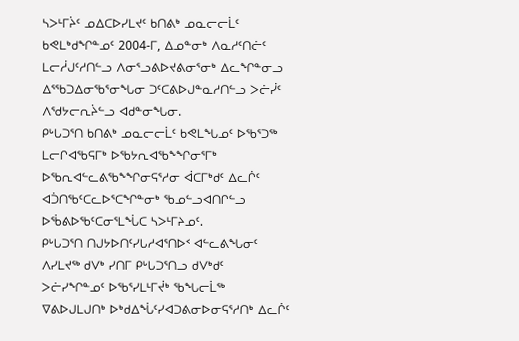ᓴᐳᒻᒥᔩᑦ ᓄᐃᑕᐅᓯᒪᔪᑦ ᑲᑎᕕᒃ ᓄᓇᓕᓕᒫᑦ ᑲᕙᒪᒃᑯᖏᓐᓄᑦ 2004-ᒥ, ᐃᓄᓐᓂᒃ ᐱᓇᓱᑦᑎᓖᑦ ᒪᓕᓲᒍᑦᓱᑎᓪᓗ ᐱᓂᕐᓗᕕᐅᔪᕕᓂᕐᓂᒃ ᐃᓚᖏᓐᓂᓗ ᐃᕐᕐᑲᑐᐃᓂᖃᕐᓂᖓᓂ ᑐᑦᑕᕕᐅᒍᓐᓇᓱᑎᓪᓗ ᐳᓖᓰᑦ ᐱᖁᔭᓕᕆᔩᓪᓗ ᐊᑯᓐᓂᖓᓂ.
ᑭᒡᒐᑐᕐᑎ ᑲᑎᕕᒃ ᓄᓇᓕᓕᒫᑦ ᑲᕙᒪᖓᓄᑦ ᐅᖃᕐᑐᖅ ᒪᓕᒋᐊᖃᕋᒥᒃ ᐅᖃᔭᕆᐊᖃᖕᖏᓂᕐᒥᒃ ᐅᖃᕆᐊᓪᓚᕕᖃᖕᖏᓂᕋᕐᓱᓂ ᐋᑕᒥᒃᑯᑦ ᐃᓚᒌᑦ ᐊᑑᑎᖃᑦᑕᓚᐅᕐᑕᖏᓐᓂᒃ ᖃᓄᓪᓗᐊᑎᒋᓪᓗ ᐅᖄᕕᐅᖃᑦᑕᓂᕐᒪᖔᑕ ᓴᐳᒻᒥᔨᓄᑦ.
ᑭᒡᒐᑐᕐᑎ ᑎᒍᔭᐅᑎᑦᓯᒐᓱᐊᕐᑎᐅᑉ ᐊᓪᓚᕕᖓᓂᑦ ᐱᓯᒪᔪᖅ ᑯᐯᒃ ᓯᑎᒥ ᑭᒡᒐᑐᕐᑎᓗ ᑯᐯᒃᑯᑦ ᐳᓖᓯᖏᓐᓄᑦ ᐅᖃᕐᓯᒪᒻᒥᔫᒃ ᖃᖓᓕᒫᖅ ᐁᕕᐅᒍᒪᒍᑎᒃ ᐅᒃᑯᐃᖔᑦᓯᐊᑐᕕᓂᐅᓂᕋᕐᓱᑎᒃ ᐃᓚᒌᑦ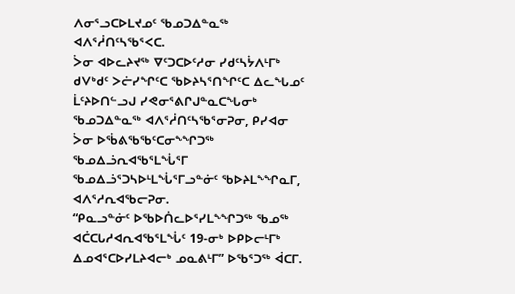ᐱᓂᕐᓗᑕᐅᒪᔪᓄᑦ ᖃᓄᑐᐃᓐᓇᖅ ᐊᐱᕐᓲᑎᑦᓴᖃᕐᐸᑕ.
ᐴᓂ ᐊᐅᓚᔨᔪᖅ ᐁᑦᑐᑕᐅᑦᓱᓂ ᓯᑯᑦᓴᔮᐱᒻᒥᒃ ᑯᐯᒃᑯᑦ ᐳᓖᓯᖏᑦᑕ ᖃᐅᔨᓴᕐᑎᖏᑦᑕ ᐃᓚᖓᓄᑦ ᒫᑦᔨᐅᑎᓪᓗᒍ ᓯᕙᓂᕐᕕᒋᒍᓐᓇᑕᖓᓂᒃ ᖃᓄᑐᐃᓐᓇᖅ ᐊᐱᕐᓲᑎᑦᓴᖃᕐᓂᕈᓂ, ᑭᓯᐊᓂ ᐴᓂ ᐅᖄᕕᖃᖃᑦᑕᓂᖕᖏᑐᖅ ᖃᓄᐃᓘᕆᐊᖃᕐᒪᖔᕐᒥ ᖃᓄᐃᓘᕐᑐᓴᐅᒻᒪᖔᕐᒥᓗᓐᓃᑦ ᖃᐅᔨᒪᖕᖏᓇᒥ,  ᐊᐱᕐᓱᕆᐊᖃᓕᕈᓂ.
“ᑭᓇᓗᓐᓃᑦ ᐅᖃᐅᑏᓚᐅᕐᓯᒪᖕᖏᑐᖅ ᖃᓄᖅ ᐊᑖᑕᒐᓱᐊᕆᐊᖃᕐᒪᖔᑦ 19-ᓂᒃ ᐅᑭᐅᓕᒻᒥᒃ ᐃᓄᐊᕐᑕᐅᓯᒪᔨᐊᓕᒃ ᓄᓇᕕᒻᒥ” ᐅᖃᕐᑐᖅ ᐋᑕᒥ.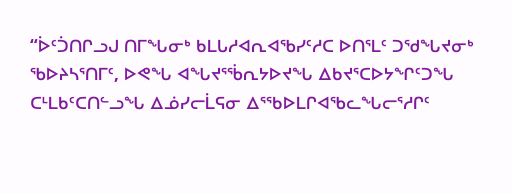“ᐆᑦᑑᑎᒋᓗᒍ ᑎᒥᖓᓂᒃ ᑲᒪᒐᓱᐊᕆᐊᖃᓯᑦᓱᑕ ᐅᑎᕐᒪᑦ ᑐᖁᖓᔪᓂᒃ ᖃᐅᔨᓴᕐᑎᒥᑦ, ᐅᕙᖓ ᐊᖓᔪᕐᖄᕆᔭᐅᔪᖓ ᐃᑲᔪᕐᑕᐅᔭᖏᑦᑐᖓ ᑕᒻᒪᑲᑦᑕᑎᓪᓗᖓ ᐃᓅᓯᓕᒫᕋᓂ ᐃᕐᕐᑲᐅᒪᒋᐊᖃᓚᖓᓕᕐᓱᒋᑦ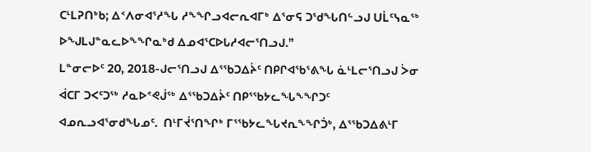ᑕᒻᒪᕈᑎᒃᑲ; ᐃᑉᐱᓂᐊᕐᓱᖓ ᓱᖕᖏᓗᐊᓕᕆᐊᒥᒃ ᐃᕐᓂᕋ ᑐᖁᖓᑎᓪᓗᒍ ᑌᒫᑦᓭᓇᖅ ᐅᖑᒪᒍᓐᓇᓚᐅᖕᖏᓇᒃᑯ ᐃᓄᐊᕐᑕᐅᒐᓱᐊᓕᕐᑎᓗᒍ.”
ᒪᓐᓂᓕᐅᑦ 20, 2018-ᒍᓕᕐᑎᓗᒍ ᐃᕐᕐᑲᑐᐃᔩᑦ ᑎᑭᒋᐊᖃᕐᕕᖓ ᓈᒻᒪᓕᕐᑎᓗᒍ ᐴᓂ ᐋᑕᒥ ᑐᐸᑦᑐᖅ ᓱᓇᐅᕝᕙᒎᖅ ᐃᕐᕐᑲᑐᐃᔩᑦ ᑎᑭᕐᖃᔭᓚᖓᖕᖏᑐᑦ ᐊᓄᕆᓗᐊᕐᓂᑯᖓᓄᑦ.  ᑎᒻᒥᔫᕐᑎᖏᒃ ᒥᕐᕐᑲᔭᓚᖓᔪᕆᖕᖏᑑᒃ, ᐃᕐᕐᑲᑐᐃᕕᒻᒥ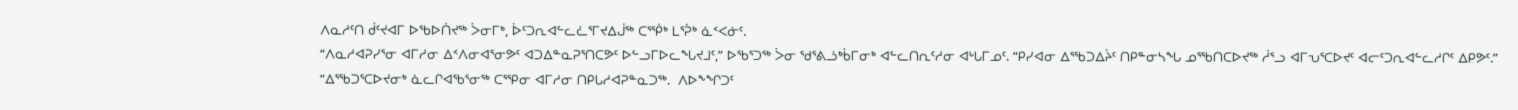ᐱᓇᓱᑦᑎ ᑰᑦᔪᐊᒥ ᐅᖃᐅᑏᔪᖅ ᐴᓂᒥᒃ, ᐆᑦᑐᕆᐊᓪᓚᓛᕐᒥᔪᐃᒎᖅ ᑕᕐᖀᒃ ᒪᕐᕉᒃ ᓈᑉᐸᓃᑦ.
“ᐱᓇᓱᐊᕈᓯᕐᓂ ᐊᒥᓱᓂ ᐃᑉᐱᓂᐊᕐᓂᕗᑦ ᐊᑐᐃᓐᓇᕈᕐᑎᑕᕗᑦ ᐅᓪᓗᒥᐅᓚᖓᔪᒧᑦ,” ᐅᖃᕐᑐᖅ ᐴᓂ ᖁᕐᕕᓘᒃᑳᒥᓂᒃ ᐊᓪᓚᑎᕆᑦᓱᓂ ᐊᒡᒐᒥᓄᑦ. “ᑭᓯᐊᓂ ᐃᕐᕐᑲᑐᐃᔩᑦ ᑎᑭᓐᓂᓴᖓ ᓄᕐᕐᑲᑎᑕᐅᔪᖅ ᓲᕐᓗ ᐊᒥᕃᕐᑕᐅᔪᑦ ᐊᓕᑦᑐᕆᐊᓪᓚᓱᒋᑦ ᐃᑭᕗᑦ.”
“ᐃᕐᕐᑲᑐᕐᑕᐅᔪᓂᒃ ᓈᓚᒋᐊᖃᕐᓂᖅ ᑕᕐᕐᑭᓂ ᐊᒥᓱᓂ ᑎᑭᒐᓱᐊᕈᓐᓇᑐᖅ.  ᐱᐅᖕᖏᑐᑦ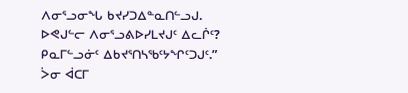ᐱᓂᕐᓗᓂᖓ ᑲᔪᓯᑐᐃᓐᓇᑎᓪᓗᒍ.  ᐅᕙᒍᓪᓕ ᐱᓂᕐᓗᕕᐅᓯᒪᔪᒍᑦ ᐃᓚᒌᑦ?  ᑭᓇᒥᓪᓗᓃᑦ ᐃᑲᔪᕐᑎᓴᖃᑦᔭᖏᑦᑐᒍᑦ.”
ᐴᓂ ᐋᑕᒥ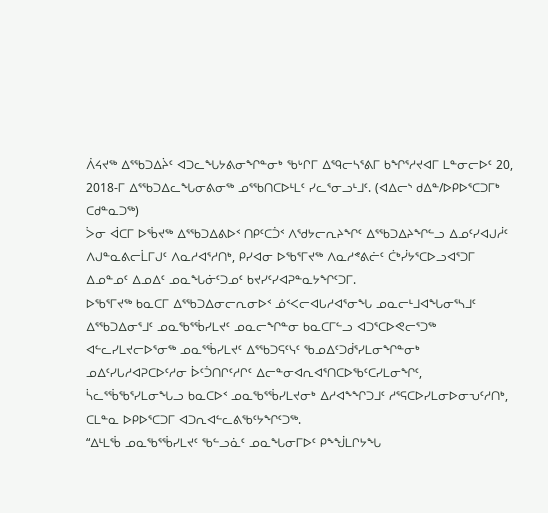ᐲᔦᔪᖅ ᐃᕐᕐᑲᑐᐃᔩᑦ ᐊᑐᓚᖓᔭᕕᓂᖏᓐᓂᒃ ᖃᒡᒋᒥ ᐃᙯᓕᓴᕐᕕᒥ ᑲᖏᕐᓱᔪᐊᒥ ᒪᓐᓂᓕᐅᑦ 20, 2018-ᒥ ᐃᕐᕐᑲᑐᐃᓚᖓᓂᕕᓂᖅ ᓄᕐᕐᑲᑎᑕᐅᒻᒪᑦ ᓯᓚᕐᓂᓗᒻᒧᑦ. (ᐊᐃᓕᔅ ᑯᐃᓐ/ᐅᑭᐅᕐᑕᑐᒥᒃ ᑕᑯᓐᓇᑐᖅ)
ᐴᓂ ᐋᑕᒥ ᐅᖄᔪᖅ ᐃᕐᕐᑲᑐᐃᕕᐅᑉ ᑎᑭᑦᑕᑑᑉ ᐱᖁᔭᓕᕆᔨᖏᑦ ᐃᕐᕐᑲᑐᐃᔨᖏᓪᓗ ᐃᓄᑦᓯᐊᒍᓲᑦ ᐱᒍᓐᓇᕕᓕᒫᒥᒍᑦ ᐱᓇᓱᐊᕐᓱᑎᒃ, ᑭᓯᐊᓂ ᐅᖃᕐᒥᔪᖅ ᐱᓇᓱᕝᕕᓖᑦ ᑖᒃᓰᔭᕐᑕᐅᓗᐊᕐᑐᒥ ᐃᓄᓐᓄᑦ ᐃᓄᐃᑦ ᓄᓇᖓᓃᑦᑐᓄᑦ ᑲᔪᓯᑦᓯᐊᕈᓐᓇᔭᖏᑦᑐᒥ.
ᐅᖃᕐᒥᔪᖅ ᑲᓇᑕᒥ ᐃᕐᖃᑐᐃᓂᓕᕆᓂᐅᑉ ᓅᑉᐸᓕᐊᒐᓱᐊᕐᓂᖓ ᓄᓇᓕᒻᒧᐊᖓᓂᕐᓴᒧᑦ ᐃᕐᕐᑲᑐᐃᓂᕐᒧᑦ ᓄᓇᖃᕐᖄᓯᒪᔪᑦ ᓄᓇᓕᖏᓐᓂ ᑲᓇᑕᒥᓪᓗ ᐊᑐᕐᑕᐅᕙᓕᕐᑐᖅ ᐊᓪᓚᓯᒪᔪᓕᐅᕐᓂᖅ ᓄᓇᕐᖄᓯᒪᔪᑦ ᐃᕐᕐᑲᑐᕋᑦᓭᑦ ᖃᓄᐃᑦᑐᑰᕐᓯᒪᓂᖏᓐᓂᒃ ᓄᐃᑦᓯᒐᓱᐊᕈᑕᐅᑦᓱᓂ ᐆᑦᑑᑎᒋᑦᓱᒋᑦ ᐃᓕᓐᓂᐊᕆᐊᕐᑎᑕᐅᖃᑦᑕᓯᒪᓂᖏᑦ, ᓵᓚᕐᖄᖃᕐᓯᒪᓂᖓᓗ ᑲᓇᑕᐅᑉ ᓄᓇᖃᕐᖄᓯᒪᔪᓂᒃ ᐃᓱᐊᖕᖏᑐᒧᑦ ᓱᕐᕋᑕᐅᓯᒪᓂᐅᓂᕃᑦᓱᑎᒃ, ᑕᒪᓐᓇ ᐅᑭᐅᕐᑕᑐᒥ ᐊᑐᕆᐊᓪᓚᕕᖃᑦᔭᖏᑦᑐᖅ.
“ᐃᒻᒪᖄ ᓄᓇᖃᕐᖄᓯᒪᔪᑦ ᖃᓪᓗᓈᑦ ᓄᓇᖓᓂᒥᐅᑦ ᑭᖕᖒᒪᒋᔭᖓ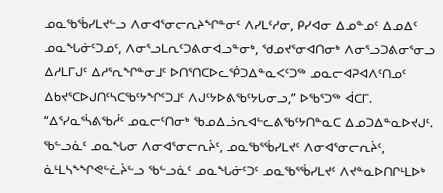ᓄᓇᖃᖄᓯᒪᔪᓪᓗ ᐱᓂᐊᕐᓂᓕᕆᔨᖏᓐᓂᑦ ᐱᓯᒪᑦᓱᓂ, ᑭᓯᐊᓂ ᐃᓄᓐᓄᑦ ᐃᓄᐃᑦ ᓄᓇᖓᓃᑦᑐᓄᑦ, ᐱᓂᕐᓗᒪᕆᑦᑐᕕᓂᐊᓗᓐᓂᒃ, ᖁᓄᔪᕐᓂᐊᑎᓂᒃ ᐱᓂᕐᓗᑐᕕᓂᕐᓂᓗ ᐃᓱᒪᒥᒍᑦ ᐃᓱᕐᕆᖏᓐᓂᒧᑦ ᐅᑎᕐᑎᑕᐅᓚᖀᑐᐃᓐᓇᐸᑦᑐᖅ ᓄᓇᓕᐊᕈᐊᐱᑦᑎᓄᑦ ᐃᑲᔪᕐᑕᐅᒍᑎᑦᓴᑕᖃᑦᔭᖏᑦᑐᒧᑦ ᐱᒍᑦᔭᐅᕕᖃᑦᔭᒐᓂᓗ,” ᐅᖃᕐᑐᖅ ᐋᑕᒥ.
“ᐃᕐᓯᓇᕐᓵᕕᖃᓲᑦ ᓄᓇᓕᑦᑎᓂᒃ ᖃᓄᐃᓘᕆᐊᓪᓚᕕᖃᑦᔭᑎᓐᓇᑕ ᐃᓄᑐᐃᓐᓇᐅᔪᒍᑦ.  ᖃᓪᓗᓈᑦ ᓄᓇᖓᓂ ᐱᓂᐊᕐᓂᓕᕆᔩᑦ, ᓄᓇᖃᕐᖄᓯᒪᔪᑦ ᐱᓂᐊᕐᓂᓕᕆᔩᑦ, ᓈᒻᒪᓴᖕᖏᕙᓪᓛᔩᓪᓗ ᖃᓪᓗᓈᑦ ᓄᓇᖓᓃᑦᑐᑦ ᓄᓇᖃᕐᖄᓯᒪᔪᑦ ᐱᔪᓐᓇᐅᑎᒋᒻᒪᐅᒃ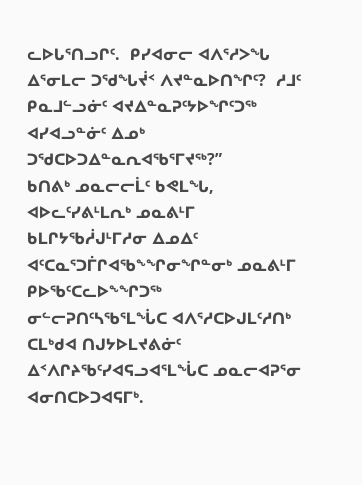ᓚᐅᒐᕐᑎᓗᒋᑦ.  ᑭᓯᐊᓂᓕ ᐊᐱᕐᓱᐳᖓ ᐃᕐᓂᒪᓕ ᑐᖁᖓᔫᑉ ᐱᔪᓐᓇᐅᑎᖏᑦ?  ᓱᒧᑦ ᑭᓇᒧᓪᓗᓃᑦ ᐊᔪᐃᓐᓇᕈᑦᔭᐅᖏᑦᑐᖅ ᐊᓯᐊᓗᓐᓃᑦ ᐃᓄᒃ ᑐᖁᑕᐅᑐᐃᓐᓇᕆᐊᖃᕐᒥᔪᖅ?”
ᑲᑎᕕᒃ ᓄᓇᓕᓕᒫᑦ ᑲᕙᒪᖓ, ᐊᐅᓚᑦᓯᕕᒻᒪᕆᒃ ᓄᓇᕕᒻᒥ ᑲᒪᒋᔭᖃᓲᒍᒻᒥᓱᓂ ᐃᓄᐃᑦ ᐊᑦᑕᓇᕐᑐᒦᒋᐊᖃᖕᖏᓂᖏᓐᓂᒃ ᓄᓇᕕᒻᒥ ᑭᐅᖃᑦᑕᓚᐅᖕᖏᑐᖅ ᓂᓪᓕᕈᑎᑦᓴᖃᕐᒪᖔᑕ ᐊᐱᕐᓱᑕᐅᒍᒪᑦᓱᑎᒃ ᑕᒪᒃᑯᐊ ᑎᒍᔭᐅᒪᔪᕕᓃᑦ ᐃᑉᐱᒋᔨᖃᑦᓯᐊᕋᓗᐊᕐᒪᖔᑕ ᓄᓇᓕᐊᕈᕐᓂ ᐊᓂᑎᑕᐅᑐᐊᕋᒥᒃ.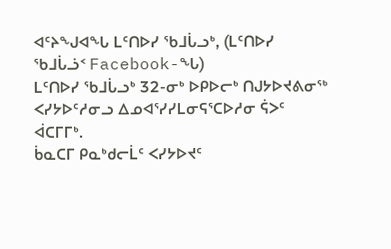ᐊᑦᔨᖑᐊᖓ ᒪᑦᑎᐅᓯ ᖃᒧᒑᓗᒃ, (ᒪᑦᑎᐅᓯ ᖃᒧᒑᓘᑉ Facebook-ᖓ)
ᒪᑦᑎᐅᓯ ᖃᒧᒑᓗᒃ 32-ᓂᒃ ᐅᑭᐅᓕᒃ ᑎᒍᔭᐅᔪᕕᓂᖅ ᐸᓯᔭᐅᑦᓱᓂᓗ ᐃᓄᐊᕐᓯᓯᒪᓂᕋᕐᑕᐅᓱᓂ ᕌᐳᑦ ᐋᑕᒥᒥᒃ.
ᑳᓇᑕᒥ ᑭᓇᒃᑯᓕᒫᑦ ᐸᓯᔭᐅᔪᑦ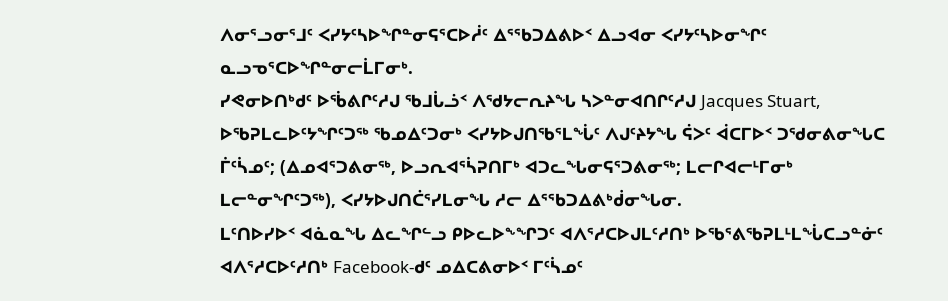ᐱᓂᕐᓗᓂᕐᒧᑦ ᐸᓯᔭᑦᓴᐅᖏᓐᓂᕋᕐᑕᐅᓲᑦ ᐃᕐᕐᑲᑐᐃᕕᐅᑉ ᐃᓗᐊᓂ ᐸᓯᔭᑦᓴᐅᓂᖏᑦ ᓇᓗᓀᕐᑕᐅᖏᓐᓂᓕᒫᒥᓂᒃ.
ᓯᕙᓂᐅᑎᒃᑯᑦ ᐅᖄᕕᒋᑦᓱᒍ ᖃᒧᒑᓘᑉ ᐱᖁᔭᓕᕆᔨᖓ ᓴᐳᓐᓂᐊᑎᒋᑦᓱᒍ Jacques Stuart, ᐅᖃᕈᒪᓚᐅᑦᔭᖏᑦᑐᖅ ᖃᓄᐃᑦᑐᓂᒃ ᐸᓯᔭᐅᒍᑎᖃᕐᒪᖔᑦ ᐱᒍᑦᔨᔭᖓ ᕌᐳᑦ ᐋᑕᒥᐅᑉ ᑐᖁᓂᕕᓂᖓᑕ ᒦᑦᓵᓄᑦ; (ᐃᓄᐊᕐᑐᕕᓂᖅ, ᐅᓗᕆᐊᕐᓵᕈᑎᒥᒃ ᐊᑐᓚᖓᓂᕋᕐᑐᕕᓂᖅ; ᒪᓕᒋᐊᓕᒻᒥᓂᒃ ᒪᓕᓐᓂᖏᑦᑐᖅ), ᐸᓯᔭᐅᒍᑎᑖᕐᓯᒪᓂᖓ ᓱᓕ ᐃᕐᕐᑲᑐᐃᕕᒃᑰᓂᖓᓂ.
ᒪᑦᑎᐅᓯᐅᑉ ᐊᓈᓇᖓ ᐃᓚᖏᓪᓗ ᑭᐅᓚᐅᖕᖏᑐᑦ ᐊᐱᕐᓱᑕᐅᒍᒪᑦᓱᑎᒃ ᐅᖃᕐᕕᖃᕈᒪᒻᒪᖔᑕᓗᓐᓃᑦ ᐊᐱᕐᓱᑕᐅᑦᓱᑎᒃ Facebook-ᑯᑦ ᓄᐃᑕᕕᓂᐅᑉ ᒥᑦᓵᓄᑦ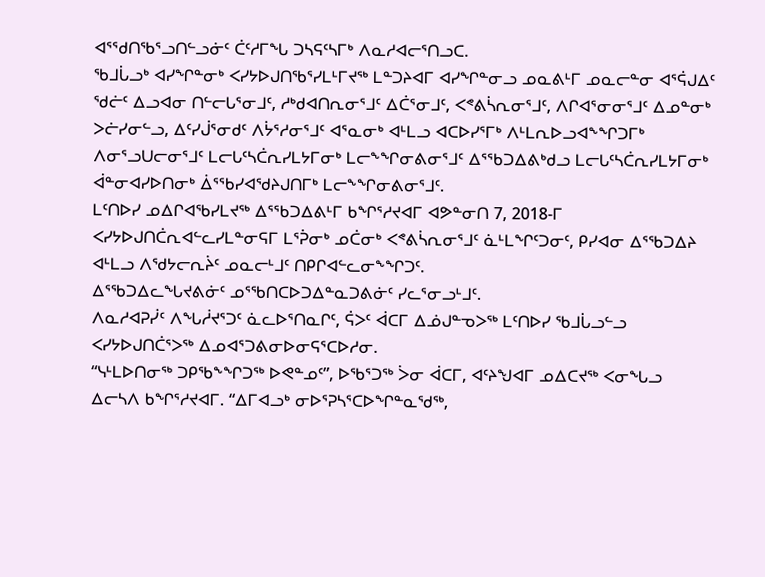ᐊᕐᕐᑯᑎᖃᕐᓗᑎᓪᓗᓃᑦ ᑖᑦᓱᒥᖓ ᑐᓴᕋᑦᓴᒥᒃ ᐱᓇᓱᐊᓕᕐᑎᓗᑕ.
ᖃᒧᒑᓗᒃ ᐊᓯᖏᓐᓂᒃ ᐸᓯᔭᐅᒍᑎᖃᕐᓯᒪᒻᒥᔪᖅ ᒪᓐᑐᔨᐊᒥ ᐊᓯᖏᓐᓂᓗ ᓄᓇᕕᒻᒥ ᓄᓇᓕᓐᓂ ᐊᕐᕌᒍᐃᑦ ᖁᓖᑦ ᐃᓗᐊᓂ ᑎᓪᓕᒐᕐᓂᒧᑦ, ᓱᒃᑯᐊᑎᕆᓂᕐᒧᑦ ᐃᑖᕐᓂᒧᑦ, ᐸᕝᕕᓵᕆᓂᕐᒧᑦ, ᐱᒋᐊᕐᓂᓂᕐᒧᑦ ᐃᓄᓐᓂᒃ ᐳᓖᓯᓂᓪᓗ, ᐃᑦᓯᒎᕐᓂᑯᑦ ᐱᔮᕐᓱᓂᕐᒧᑦ ᐊᕐᓇᓂᒃ ᐊᒻᒪᓗ ᐊᑕᐅᓯᕐᒥᒃ ᐱᒻᒪᕆᐅᓗᐊᖕᖏᑐᒥᒃ ᐱᓂᕐᓗᑌᓕᓂᕐᒧᑦ ᒪᓕᒐᑦᓴᑖᕆᓯᒪᔭᒥᓂᒃ ᒪᓕᖕᖏᓂᕕᓂᕐᒧᑦ ᐃᕐᕐᑲᑐᐃᕕᒃᑯᓗ ᒪᓕᒐᑦᓴᑖᕆᓯᒪᔭᒥᓂᒃ ᐋᓐᓂᐊᓯᐅᑎᓂᒃ ᐄᕐᕐᑲᓯᐊᖁᔨᒍᑎᒥᒃ ᒪᓕᖕᖏᓂᕕᓂᕐᒧᑦ.
ᒪᑦᑎᐅᓯ ᓄᐃᒋᐊᖃᓯᒪᔪᖅ ᐃᕐᕐᑲᑐᐃᕕᒻᒥ ᑲᖏᕐᓱᔪᐊᒥ ᐊᕗᓐᓂᑎ 7, 2018-ᒥ ᐸᓯᔭᐅᒍᑎᑖᕆᐊᓪᓚᓯᒪᓐᓂᕋᒥ ᒪᕐᕉᓂᒃ ᓄᑖᓂᒃ ᐸᕝᕕᓵᕆᓂᕐᒧᑦ ᓈᒻᒪᖏᑦᑐᓂᑦ, ᑭᓯᐊᓂ ᐃᕐᖃᑐᐃᔨ ᐊᒻᒪᓗ ᐱᖁᔭᓕᕆᔩᑦ ᓄᓇᓕᒻᒧᑦ ᑎᑭᒋᐊᓪᓚᓂᖕᖏᑐᑦ.
ᐃᕐᖃᑐᐃᓚᖓᔪᕕᓃᑦ ᓄᕐᖃᑎᑕᐅᑐᐃᓐᓇᑐᕕᓃᑦ ᓯᓚᕐᓂᓗᒻᒧᑦ.
ᐱᓇᓱᐊᕈᓰᑦ ᐱᖓᓲᔪᕐᑐᑦ ᓈᓚᐅᕐᑎᓇᒋᑦ, ᕌᐳᑦ ᐋᑕᒥ ᐃᓅᒍᓐᓀᐳᖅ ᒪᑦᑎᐅᓯ ᖃᒧᒑᓗᓪᓗ ᐸᓯᔭᐅᒍᑎᑖᕐᐳᖅ ᐃᓄᐊᕐᑐᕕᓂᐅᓂᕋᕐᑕᐅᓱᓂ.
“ᓭᒻᒪᐅᑎᓂᖅ ᑐᑭᖃᖕᖏᑐᖅ ᐅᕙᓐᓄᑦ”, ᐅᖃᕐᑐᖅ ᐴᓂ ᐋᑕᒥ, ᐊᑦᔨᖑᐊᒥ ᓄᐃᑕᔪᖅ ᐸᓂᖓᓗ ᐃᓕᓴᐱ ᑲᖏᕐᓱᔪᐊᒥ. “ᐃᒥᐊᓗᒃ ᓂᐅᕐᕈᓴᕐᑕᐅᖏᓐᓇᖁᖅ,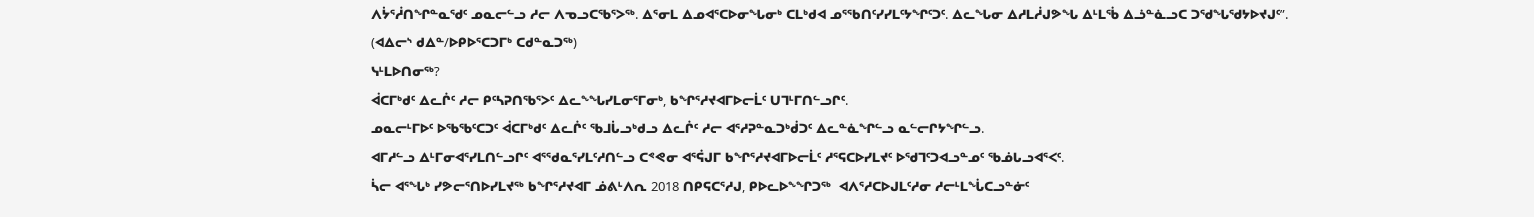ᐱᔮᕐᓲᑎᖏᓐᓇᖁᑦ ᓄᓇᓕᓪᓗ ᓱᓕ ᐱᓀᓗᑕᖃᕐᐳᖅ. ᐃᕐᓂᒪ ᐃᓄᐊᕐᑕᐅᓂᖓᓂᒃ ᑕᒪᒃᑯᐊ ᓄᕐᕐᑲᑎᑦᓯᓯᒪᑦᔭᖏᑦᑐᑦ. ᐃᓚᖓᓂ ᐃᓱᒪᓲᒍᕗᖓ ᐃᒻᒪᖄ ᐃᓘᓐᓈᓗᑕ ᑐᖁᖓᖁᔭᐅᔪᒍᑦ”.
(ᐊᐃᓕᔅ ᑯᐃᓐ/ᐅᑭᐅᕐᑕᑐᒥᒃ ᑕᑯᓐᓇᑐᖅ)
ᓭᒻᒪᐅᑎᓂᖅ?
ᐋᑕᒥᒃᑯᑦ ᐃᓚᒌᑦ ᓱᓕ ᑭᑦᓴᕈᑎᖃᕐᐳᑦ ᐃᓚᖕᖓᓯᒪᓂᕐᒥᓂᒃ, ᑲᖏᕐᓱᔪᐊᒥᐅᓕᒫᑦ ᑌᒣᒻᒥᑎᓪᓗᒋᑦ.
ᓄᓇᓕᒻᒥᐅᑦ ᐅᖃᖃᑦᑕᑐᑦ ᐋᑕᒥᒃᑯᑦ ᐃᓚᒌᑦ ᖃᒧᒑᓗᒃᑯᓗ ᐃᓚᒌᑦ ᓱᓕ ᐊᕐᓱᕈᓐᓇᑐᒃᑰᑐᑦ ᐃᓚᓐᓈᖏᓪᓗ ᓇᓪᓕᒋᔭᖏᓪᓗ.
ᐊᒥᓱᓪᓗ ᐃᒻᒥᓂᐊᕐᓯᒪᑎᓪᓗᒋᑦ ᐊᕐᕐᑯᓇᕐᓯᒪᑦᓱᑎᓪᓗ ᑕᕝᕙᓂ ᐊᕐᕌᒍᒥ ᑲᖏᕐᓱᔪᐊᒥᐅᓕᒫᑦ ᓱᕐᕋᑕᐅᓯᒪᔪᑦ ᐅᖁᒣᑦᑐᐊᓗᓐᓄᑦ ᖃᓅᒐᓗᐊᕐᐸᑦ.
ᓵᓕ ᐊᕐᖓᒃ ᓯᕗᓕᕐᑎᐅᓯᒪᔪᖅ ᑲᖏᕐᓱᔪᐊᒥ ᓅᕕᒻᐱᕆ 2018 ᑎᑭᕋᑕᕐᓱᒍ, ᑭᐅᓚᐅᖕᖏᑐᖅ  ᐊᐱᕐᓱᑕᐅᒍᒪᑦᓱᓂ ᓱᓕᒻᒪᖔᑕᓗᓐᓃᑦ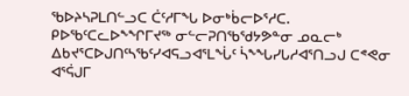ᖃᐅᔨᓴᕈᒪᑎᓪᓗᑕ ᑖᑦᓱᒥᖓ ᐅᓂᒃᑳᓕᐅᕐᓱᑕ.  ᑭᐅᖃᑦᑕᓚᐅᖕᖏᒥᔪᖅ ᓂᓪᓕᕈᑎᖃᖁᔭᕗᓐᓂ ᓄᓇᓕᒃ ᐃᑲᔪᕐᑕᐅᒍᑎᑦᓴᖃᑦᓯᐊᕋᓗᐊᕐᒪᖔᑦ ᓵᖕᖓᓯᒐᓱᐊᕐᑎᓗᒍ ᑕᕝᕙᓂ ᐊᕐᕌᒍᒥ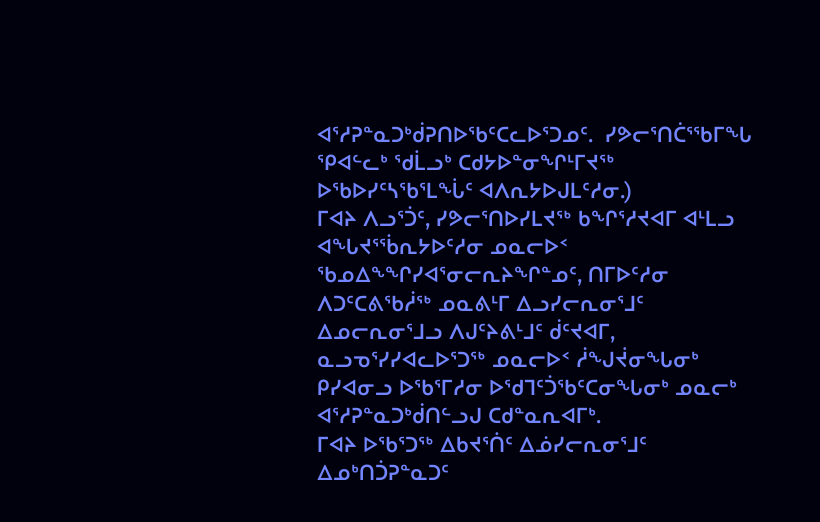ᐊᕐᓱᕈᓐᓇᑐᒃᑰᕈᑎᐅᖃᑦᑕᓚᐅᕐᑐᓄᑦ.  ᓯᕗᓕᕐᑎᑖᕐᕐᑲᒥᖓ ᕿᐊᓪᓚᒃ ᖁᒫᓗᒃ ᑕᑯᔭᐅᓐᓂᖏᒻᒥᔪᖅ ᐅᖃᐅᓯᑦᓴᖃᕐᒪᖔᑦ ᐊᐱᕆᔭᐅᒍᒪᑦᓱᓂ.)
ᒥᐊᔨ ᐱᓗᕐᑑᑦ, ᓯᕗᓕᕐᑎᐅᓯᒪᔪᖅ ᑲᖏᕐᓱᔪᐊᒥ ᐊᒻᒪᓗ ᐊᖓᔪᕐᖄᕆᔭᐅᑦᓱᓂ ᓄᓇᓕᐅᑉ ᖃᓄᐃᖕᖏᓯᐊᕐᓂᓕᕆᔨᖏᓐᓄᑦ, ᑎᒥᐅᑦᓱᓂ ᐱᑐᑦᑕᕕᖃᓲᖅ ᓄᓇᕕᒻᒥ ᐃᓗᓯᓕᕆᓂᕐᒧᑦ ᐃᓄᓕᕆᓂᕐᒧᓗ ᐱᒍᑦᔨᕕᒻᒧᑦ ᑰᑦᔪᐊᒥ, ᓇᓗᓀᕐᓯᓯᐊᓚᐅᕐᑐᖅ ᓄᓇᓕᐅᑉ ᓲᖑᔫᓂᖓᓂᒃ ᑭᓯᐊᓂᓗ ᐅᖃᕐᒥᓱᓂ ᐅᖁᒣᑦᑑᖃᑦᑕᓂᖓᓂᒃ ᓄᓇᓕᒃ ᐊᕐᓱᕈᓐᓇᑐᒃᑰᑎᓪᓗᒍ ᑕᑯᓐᓇᕆᐊᒥᒃ.
ᒥᐊᔨ ᐅᖃᕐᑐᖅ ᐃᑲᔪᕐᑏᑦ ᐃᓅᓯᓕᕆᓂᕐᒧᑦ ᐃᓄᒃᑎᑑᕈᓐᓇᑐᑦ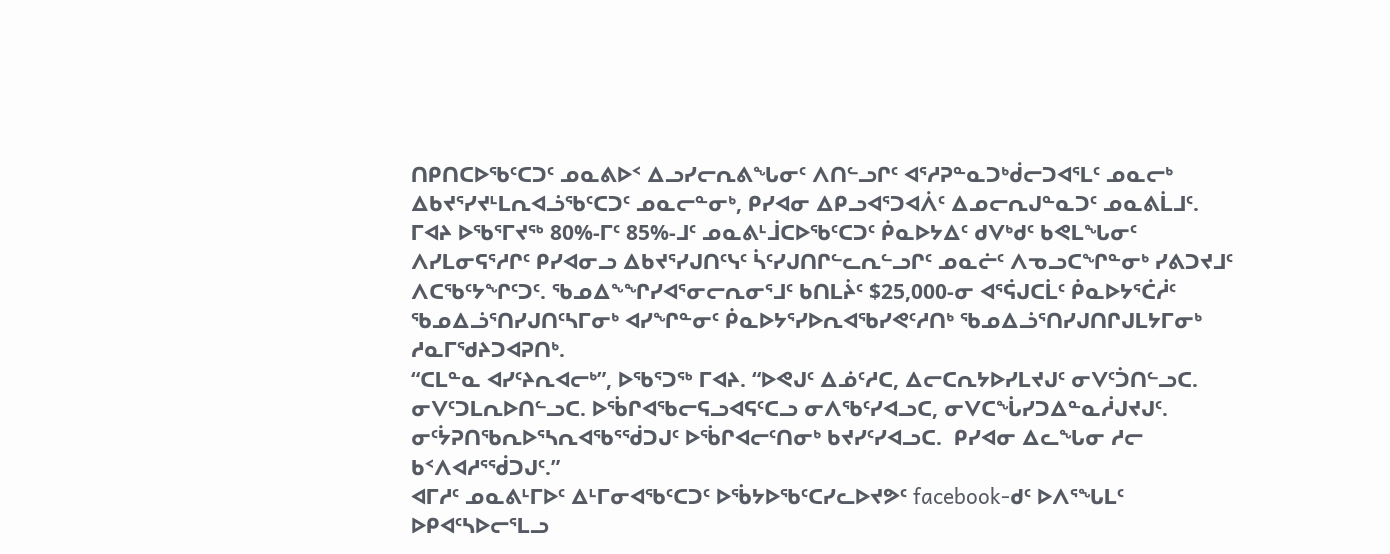ᑎᑭᑎᑕᐅᖃᑦᑕᑐᑦ ᓄᓇᕕᐅᑉ ᐃᓗᓯᓕᕆᕕᖓᓂᑦ ᐱᑎᓪᓗᒋᑦ ᐊᕐᓱᕈᓐᓇᑐᒃᑰᓕᑐᐊᕐᒪᑦ ᓄᓇᓕᒃ ᐃᑲᔪᕐᓯᔪᒻᒪᕆᐊᓘᖃᑦᑕᑐᑦ ᓄᓇᓕᓐᓂᒃ, ᑭᓯᐊᓂ ᐃᑭᓗᐊᕐᑐᐊᐲᑦ ᐃᓄᓕᕆᒍᓐᓇᑐᑦ ᓄᓇᕕᒫᒧᑦ.
ᒥᐊᔨ ᐅᖃᕐᒥᔪᖅ 80%-ᒥᑦ 85%-ᒧᑦ ᓄᓇᕕᒻᒨᑕᐅᖃᑦᑕᑐᑦ ᑮᓇᐅᔭᐃᑦ ᑯᐯᒃᑯᑦ ᑲᕙᒪᖓᓂᑦ ᐱᓯᒪᓂᕋᕐᓱᒋᑦ ᑭᓯᐊᓂᓗ ᐃᑲᔪᕐᓯᒍᑎᑦᓭᑦ ᓵᑦᓯᒍᑎᒋᓪᓚᕆᓪᓗᒋᑦ ᓄᓇᓖᑦ ᐱᓀᓗᑕᖏᓐᓂᒃ ᓯᕕᑐᔪᒧᑦ ᐱᑕᖃᑦᔭᖏᑦᑐᑦ. ᖃᓄᐃᖕᖏᓯᐊᕐᓂᓕᕆᓂᕐᒧᑦ ᑲᑎᒪᔩᑦ $25,000-ᓂ ᐊᕐᕌᒍᑕᒫᑦ ᑮᓇᐅᔭᕐᑖᓲᑦ ᖃᓄᐃᓘᕐᑎᓯᒍᑎᑦᓴᒥᓂᒃ ᐊᓯᖏᓐᓂᑦ ᑮᓇᐅᔭᕐᓯᐅᕆᐊᖃᓯᕙᑦᓱᑎᒃ ᖃᓄᐃᓘᕐᑎᓯᒍᑎᒋᒍᒪᔭᒥᓂᒃ ᓱᓇᒥᖁᔨᑐᐊᕈᑎᒃ.
“ᑕᒪᓐᓇ ᐊᓯᑦᔨᕆᐊᓕᒃ”, ᐅᖃᕐᑐᖅ ᒥᐊᔨ. “ᐅᕙᒍᑦ ᐃᓅᑦᓱᑕ, ᐃᓕᑕᕆᔭᐅᓯᒪᔪᒍᑦ ᓂᐯᑦᑑᑎᓪᓗᑕ. ᓂᐯᑦᑐᒪᕆᐅᑎᓪᓗᑕ. ᐅᖄᒋᐊᖃᓕᕋᓗᐊᕋᑦᑕᓗ ᓂᐱᖃᑦᓯᐊᓗᑕ, ᓂᐯᑕᖔᓯᑐᐃᓐᓇᓲᒍᔪᒍᑦ.  ᓂᑦᔮᕈᑎᖃᕆᐅᕐᓴᕆᐊᖃᕐᖂᑐᒍᑦ ᐅᖄᒋᐊᓕᑦᑎᓂᒃ ᑲᔪᓯᑦᓯᐊᓗᑕ.  ᑭᓯᐊᓂ ᐃᓚᖓᓂ ᓱᓕ ᑲᑉᐱᐊᓱᕐᖂᑐᒍᑦ.”
ᐊᒥᓱᑦ ᓄᓇᕕᒻᒥᐅᑦ ᐃᒻᒥᓂᐊᖃᑦᑕᑐᑦ ᐅᖄᔭᐅᖃᑦᑕᓯᓚᐅᔪᕗᑦ facebook-ᑯᑦ ᐅᐱᕐᖓᒪᑦ ᐅᑭᐊᑦᓴᐅᓕᕐᒪᓗ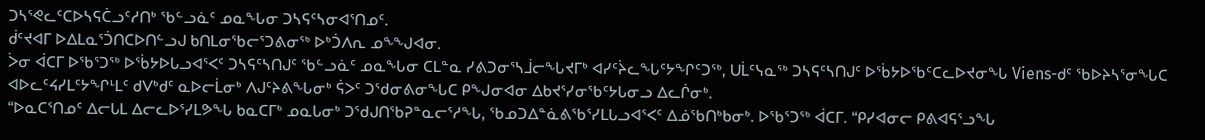ᑐᓴᕐᕙᓚᑦᑕᐅᓴᕋᑖᓗᑦᓱᑎᒃ ᖃᓪᓗᓈᑦ ᓄᓇᖓᓂ ᑐᓴᕋᑦᓴᓂᐊᕐᑎᓄᑦ.
ᑰᑦᔪᐊᒥ ᐅᐃᒪᓇᕐᑑᑎᑕᐅᑎᓪᓗᒍ ᑲᑎᒪᓂᖃᓕᕐᑐᕕᓂᖅ ᐅᒃᑑᐱᕆ ᓄᖕᖑᐊᓂ.
ᐴᓂ ᐋᑕᒥ ᐅᖃᕐᑐᖅ ᐅᖄᔭᐅᒐᓗᐊᕐᐸᑦ ᑐᓴᕋᑦᓴᑎᒍᑦ ᖃᓪᓗᓈᑦ ᓄᓇᖓᓂ ᑕᒪᓐᓇ ᓯᕕᑐᓂᕐᓴᒨᓕᖓᔪᒥᒃ ᐊᓯᑦᔩᓚᖓᑦᔭᖏᑦᑐᖅ, ᑌᒫᑦᓭᓇᖅ ᑐᓴᕋᑦᓴᑎᒍᑦ ᐅᖄᔭᐅᖃᑦᑕᓚᐅᔪᓂᖓ Viens-ᑯᑦ ᖃᐅᔨᓴᕐᓂᖓᑕ ᐊᐅᓚᑦᔦᓯᒪᑦᔭᖏᒻᒪᑦ ᑯᐯᒃᑯᑦ ᓇᐅᓕᒫᓂᒃ ᐱᒍᑦᔨᕕᖓᓂᒃ ᕌᐳᑦ ᑐᖁᓂᕕᓂᖓᑕ ᑭᖑᓂᐊᓂ ᐃᑲᔪᕐᓯᓂᖃᑦᔭᒐᓂᓗ ᐃᓚᒌᓂᒃ.
“ᐅᓇᑕᕐᑎᓄᑦ ᐃᓕᒐᒪ ᐃᓕᓚᐅᕐᓯᒪᕗᖓ ᑲᓇᑕᒥᒃ ᓄᓇᒐᓂᒃ ᑐᖁᒍᑎᖃᕈᓐᓇᓕᕐᓱᖓ, ᖃᓄᑐᐃᓐᓈᕕᖃᕐᓯᒪᒐᓗᐊᕐᐸᑦ ᐃᓅᖃᑎᒃᑲᓂᒃ. ᐅᖃᕐᑐᖅ ᐋᑕᒥ. “ᑭᓯᐊᓂᓕ ᑭᕕᐊᕋᕐᓗᖓ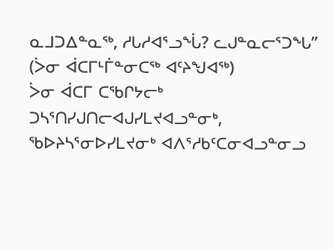ᓇᒧᑐᐃᓐᓇᖅ, ᓱᒐᓱᐊᕐᓗᖔ? ᓚᒍᓐᓇᓕᕐᑐᖓ”
(ᐴᓂ ᐋᑕᒥᒻᒦᓐᓂᑕᖅ ᐊᑦᔨᖑᐊᖅ)
ᐴᓂ ᐋᑕᒥ ᑕᖃᒋᔭᓕᒃ ᑐᓴᕐᑎᓯᒍᑎᓕᐊᒍᓯᒪᔪᐊᓗᓐᓂᒃ, ᖃᐅᔨᓴᕐᓂᐅᓯᒪᔪᓂᒃ ᐊᐱᕐᓱᑲᑦᑕᓂᐊᓗᓐᓂᓗ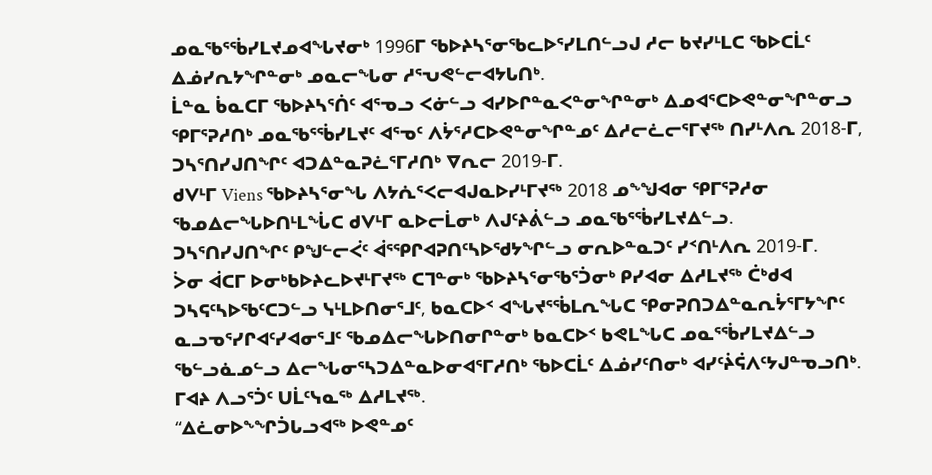ᓄᓇᖃᕐᖄᓯᒪᔪᓄᐊᖓᔪᓂᒃ 1996ᒥ ᖃᐅᔨᓴᕐᓂᖃᓚᐅᕐᓯᒪᑎᓪᓗᒍ ᓱᓕ ᑲᔪᓯᒻᒪᑕ ᖃᐅᑕᒫᑦ ᐃᓅᓯᕆᔭᖏᓐᓂᒃ ᓄᓇᓕᖓᓂ ᓱᕐᕃᕙᓪᓕᐊᔭᒐᑎᒃ.
ᒫᓐᓇ ᑳᓇᑕᒥ ᖃᐅᔨᓴᕐᑏᑦ ᐊᕐᓀᓗ ᐸᓃᓪᓗ ᐊᓯᐅᒋᓐᓇᐸᓐᓂᖏᓐᓂᒃ ᐃᓄᐊᕐᑕᐅᕙᓐᓂᖏᓐᓂᓗ ᕿᒥᕐᕈᓱᑎᒃ ᓄᓇᖃᕐᖄᓯᒪᔪᑦ ᐊᕐᓀᑦ ᐱᔮᕐᓱᑕᐅᕙᓐᓂᖏᓐᓄᑦ ᐃᓱᓕᓛᓕᕐᒥᔪᖅ ᑎᓯᒻᐱᕆ 2018-ᒥ, ᑐᓴᕐᑎᓯᒍᑎᖏᑦ ᐊᑐᐃᓐᓇᕈᓛᕐᒥᓱᑎᒃ ᐁᕆᓕ 2019-ᒥ.
ᑯᐯᒻᒥ Viens ᖃᐅᔨᓴᕐᓂᖓ ᐱᔭᕇᕐᐸᓕᐊᒍᓇᐅᓯᒻᒥᔪᖅ 2018 ᓄᖕᖑᐊᓂ ᕿᒥᕐᕈᓱᓂ ᖃᓄᐃᓕᖓᐅᑎᒻᒪᖔᑕ ᑯᐯᒻᒥ ᓇᐅᓕᒫᓂᒃ ᐱᒍᑦᔨᕖᓪᓗ ᓄᓇᖃᕐᖄᓯᒪᔪᐃᓪᓗ.
ᑐᓴᕐᑎᓯᒍᑎᖏᑦ ᑭᖑᓪᓕᐹᑦ ᐋᕐᕿᒋᐊᕈᑎᑦᓴᐅᖁᔭᖏᓪᓗ ᓂᕆᐅᓐᓇᑐᑦ ᓯᑉᑎᒻᐱᕆ 2019-ᒥ.
ᐴᓂ ᐋᑕᒥ ᐅᓂᒃᑲᐅᔨᓚᐅᔪᒻᒥᔪᖅ ᑕᒣᓐᓂᒃ ᖃᐅᔨᓴᕐᓂᖃᕐᑑᓂᒃ ᑭᓯᐊᓂ ᐃᓱᒪᔪᖅ ᑖᒃᑯᐊ ᑐᓴᕋᑦᓴᐅᖃᑦᑕᑐᓪᓗ ᓭᒻᒪᐅᑎᓂᕐᒧᑦ, ᑲᓇᑕᐅᑉ ᐊᖓᔪᕐᖄᒪᕆᖓᑕ ᕿᓂᕈᑎᑐᐃᓐᓇᕆᔮᕐᒥᔭᖏᑦ ᓇᓗᓀᕐᓯᒋᐊᑦᓯᐊᓂᕐᒧᑦ ᖃᓄᐃᓕᖓᐅᑎᓂᒋᓐᓂᒃ ᑲᓇᑕᐅᑉ ᑲᕙᒪᖓᑕ ᓄᓇᕐᖄᓯᒪᔪᐃᓪᓗ ᖃᓪᓗᓈᓄᓪᓗ ᐃᓕᖓᓂᕐᓴᑐᐃᓐᓇᐅᓂᐊᕐᒥᓱᑎᒃ ᖃᐅᑕᒫᑦ ᐃᓅᓯᑦᑎᓂᒃ ᐊᓯᑦᔩᕌᐱᑦᔭᒍᓐᓀᓗᑎᒃ.
ᒥᐊᔨ ᐱᓗᕐᑑᑦ ᑌᒫᑦᓭᓇᖅ ᐃᓱᒪᔪᖅ.
“ᐃᓛᓂᐅᖕᖏᑑᒐᓗᐊᖅ ᐅᕙᓐᓄᑦ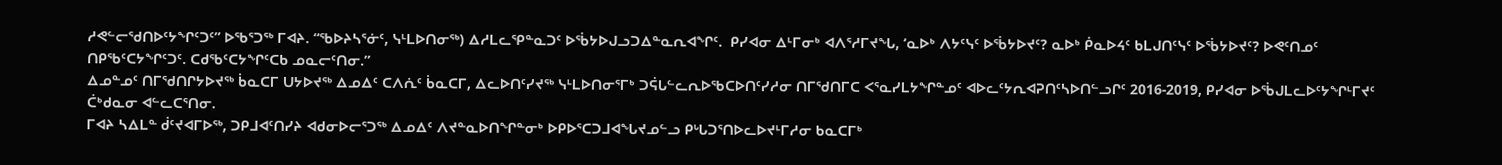ᓱᕙᓪᓕᖁᑎᐅᑦᔭᖏᑦᑐᑦ” ᐅᖃᕐᑐᖅ ᒥᐊᔨ. “ᖃᐅᔨᓴᕐᓃᑦ, ᓭᒻᒪᐅᑎᓂᖅ) ᐃᓱᒪᓚᕿᓐᓇᑐᑦ ᐅᖄᔭᐅᒍᓗᑐᐃᓐᓇᕆᐊᖏᑦ.  ᑭᓯᐊᓂ ᐃᒻᒥᓂᒃ ᐊᐱᕐᓱᒥᔪᖓ, ‘ᓇᐅᒃ ᐱᔭᑦᓭᑦ ᐅᖄᔭᐅᔪᑦ? ᓇᐅᒃ ᑮᓇᐅᔦᑦ ᑲᒪᒍᑎᑦᓭᑦ ᐅᖄᔭᐅᔪᑦ? ᐅᕙᑦᑎᓄᑦ ᑎᑭᖃᑦᑕᔭᖏᑦᑐᑦ. ᑕᑯᖃᑦᑕᔭᖏᑦᑕᑲ ᓄᓇᓕᑦᑎᓂ.”
ᐃᓄᓐᓄᑦ ᑎᒥᖁᑎᒋᔭᐅᔪᖅ ᑳᓇᑕᒥ ᑌᔭᐅᔪᖅ ᐃᓄᐃᑦ ᑕᐱᕇᑦ ᑳᓇᑕᒥ, ᐃᓚᐅᑎᑦᓯᔪᖅ ᓭᒻᒪᐅᑎᓂᕐᒥᒃ ᑐᕌᒐᓪᓚᕆᐅᖃᑕᐅᑎᑦᓯᓱᓂ ᑎᒥᖁᑎᒥᑕ ᐸᕐᓇᓯᒪᔭᖏᓐᓄᑦ ᐊᐅᓚᑦᔭᕆᐊᕈᑎᑦᓴᐅᑎᓪᓗᒋᑦ 2016-2019, ᑭᓯᐊᓂ ᐅᖄᒍᒪᓚᐅᑦᔭᖏᒻᒥᔪᑦ ᑖᒃᑯᓇᓂ ᐊᓪᓚᑕᕐᑎᓂ.
ᒥᐊᔨ ᓴᐃᒪᓐ ᑰᑦᔪᐊᒥᐅᖅ, ᑐᑭᒧᐊᑦᑎᓯᔨ ᐊᑯᓂᐅᓕᕐᑐᖅ ᐃᓄᐃᑦ ᐱᔪᓐᓇᐅᑎᖏᓐᓂᒃ ᐅᑭᐅᕐᑕᑐᒧᐊᖓᔪᓄᓪᓗ ᑭᒡᒐᑐᕐᑎᐅᓚᐅᔪᒻᒥᓱᓂ ᑲᓇᑕᒥᒃ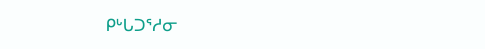ᑭᒡᒐᑐᕐᓱᓂ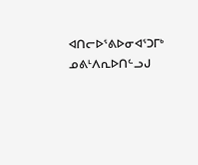ᐊᑎᓕᐅᕐᕕᐅᓂᐊᕐᑐᒥᒃ ᓄᕕᒻᐱᕆᐅᑎᓪᓗᒍ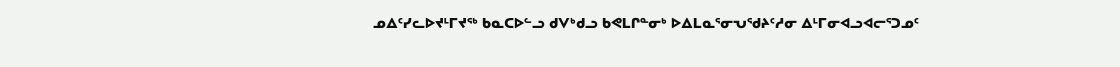ᓄᐃᑦᓯᓚᐅᔪᒻᒥᔪᖅ ᑲᓇᑕᐅᓪᓗ ᑯᐯᒃᑯᓗ ᑲᕙᒪᒋᓐᓂᒃ ᐅᐃᒪᓇᕐᓂᕃᖁᔨᑦᓱᓂ ᐃᒻᒥᓂᐊᓗᐊᓕᕐᑐᓄᑦ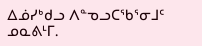ᐃᓅᓯᒃᑯᓗ ᐱᓐᓀᓗᑕᖃᕐᓂᒧᑦ ᓄᓇᕕᒻᒥ.